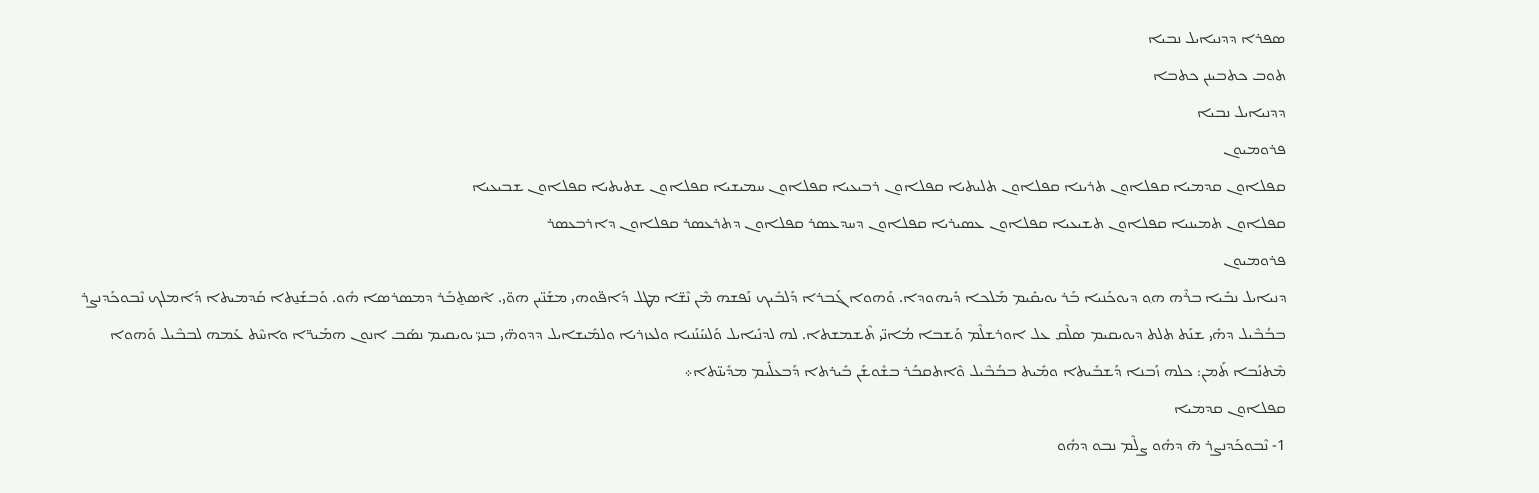ܣܦܪܐ ܕܕܢܝܐܝܠ ܢܒܝܐ
ܬܘܒ ܟܬܒܝܢܢ ܟܬܒܐ
ܕܕܢܝܐܝܠ ܢܒܝܐ
ܦܪܘܡܝܘܢ
ܩܦܠܐܘܢ ܩܕܡܝܐ ܩܦܠܐܘܢ ܬܪܝܢܐ ܩܦܠܐܘܢ ܬܠܝܬܝܐ ܩܦܠܐܘܢ ܪܒܝܥܝܐ ܩܦܠܐܘܢ ܚܡܝܫܝܐ ܩܦܠܐܘܢ ܫܬܝܬܝܐ ܩܦܠܐܘܢ ܫܒܝܥܝܐ
ܩܦܠܐܘܢ ܬܡܝܢܝܐ ܩܦܠܐܘܢ ܬܫܝܥܝܐ ܩܦܠܐܘܢ ܥܣܝܪܝܐ ܩܦܠܐܘܢ ܕܚܕܥܣܪ ܩܦܠܐܘܢ ܕܬܪܥܣܪ ܩܦܠܐܘܢ ܕܐܪܒܥܣܪ
ܦܪܘܡܝܘܢ
ܕܢܝܐܝܠ ܢܒܺܝܐ ܒܪܶܗ ܗ݂ܘ ܕܝܘܟܰܢܝܐ ܒܰܪ ܝܘܝܩܺܝܡ ܡܰܠܟܐ ܕܺܝܗܘܕܐ. ܘܰܗܘܐ ܓܰܒܪܐ ܕܰܠܒܺܝܟ ܢܰܦܫܗ ܡܶܢ ܢܶܫ̈ܐ ܡܛܠ ܕܰܐܦ̈ܘܗܝ ܡܫܰܢ̈ܝܢ ܗܘ̈ܝ. ܐܶܣܬ̱ܒܰܪ ܕܡܣܪܣܐ ܗܽܘ. ܘܰܒܫܰܢ̱ܬܐ ܩܰܕܡܝܬܐ ܕܰܐܡܠܟ ܢܶܒܘܟܰܕܢܨܪ ܒܒܳܒܶܝܠ ܕܗܺܝ ܫܢܰܬ ܬܠܬ ܕܝܘܝܩܝܡ ܣܠܶܩ ܥܠ ܐܘܪܫܠܶܡ ܘܰܫܒܐ ܡܳܐܢ̈ܝ ܬܶܫܡܫܬܐ. ܠܗ ܠܕܢܺܝܐܝܠ ܘܰܠܚܰܢܰܢܝܐ ܘܠܥܙܪܝܐ ܘܠܡܺܝܫܐܝܠ ܕܕܘܗ̈ܝ ܒܢܝ̈ ܝܘܝܩܝܡ ܢܣܰܒ ܐܢܘܢ ܗܡܰܝܪ̈ܐ ܘܐܚܶܬ ܥܰܡܗ ܠܒܒܶܝܠ ܘܰܗܘܐ ܡܶܬܢܰܒܐ ܬܰܡܢ: ܟܠܗ ܙܰܒܢܐ ܕܰܫܒܺܝܬܐ ܘܡܺܝܬ ܒܒܳܒܶܝܠ ܘܶܐܬܩܒܰܪ ܒܫܽܘܫܰܢ ܒܺܝܪܬܐ ܕܰܒܥܠܺܝܡ ܡܕܺܝܢ̈ܬܐ܀
ܩܦܠܐܘܢ ܩܕܡܝܐ
1- ܢܶܒܘܟܰܕܢܨܪ ܗ̄ ܕܗܽܘ ܨܠܶܡ ܢܒܘ ܕܗܽܘ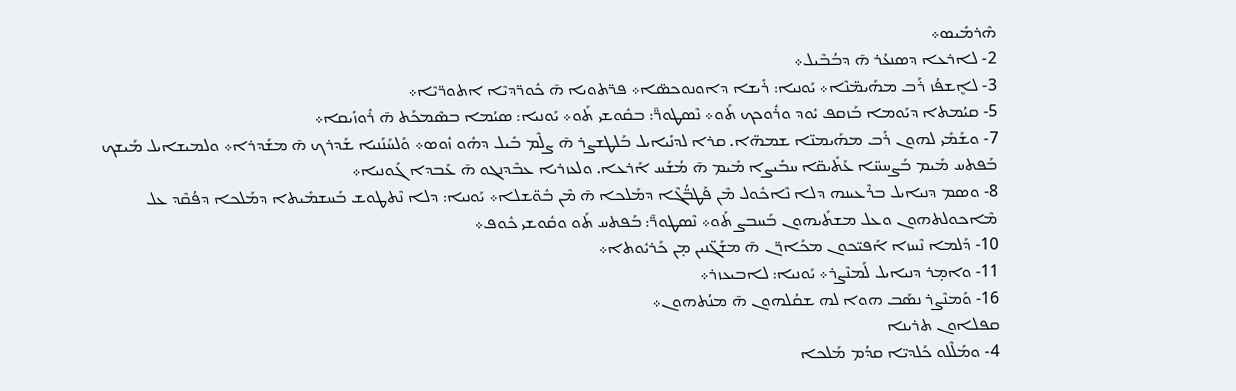ܗܶܪܡܺܝܣ܀
2- ܠܐܪܥܐ ܕܣܢܥܳܪ ܗ̄ ܕܒܳܒܶܝܠ܀
3- ܠܐܷܫܦܳܙ ܪܰܒ ܡܗܰܝܡ̈ܢܶܐ܀ ܝܰܘܢܝܐ: ܪܺܝܫܐ ܕܐܘܢܘܟܣ̈ܐ܀ ܦܪ̈ܬܘܝܐ ܗ̄ ܟܽܘܪ̈ܕܝܶܐ ܐܬܘܪ̈ܝܶܐ܀
5- ܩܝܳܡܬܐ ܕܝܰܘܡܐ ܒܰܙܩܦ ܝܽܘܕ ܘܪܽܘܟܟ ܬܰܘ܀ ܢܶܣܛܘܪ̈̄: ܒܩܽܘܫܝ ܬܰܘ܀ ܝܰܘܢܝܐ: ܣܝܳܡܐ ܒܣܶܡܟܰܬ ܗ̄ ܪܽܘܙܺܝܩܐ܀
7- ܘܫܰܡܺܝ ܠܗܘܢ ܪܰܒ ܡܗܰܝܡܢ̈ܐ ܫܡܗ̈ܐ. ܩܪܐ ܠܕܢܺܝܐܝܠ ܒܰܠܛܫܨܪ ܗ̄ ܨܠܶܡ ܒܺܝܠ ܕܗܽܘ ܙܽܘܣ܀ ܘܰܠܚܰܢܰܢܝܐ ܫܰܕܪܟ ܗ̄ ܡܫܰܕܪܐ܀ ܘܠܡܝܫܐܝܠ ܡܰܝܫܟ ܒܰܦܬܚ ܡܺܝܡ ܒܰܨܚܚ̈ܐ ܥܰܬܺܝܩ̈ܐ ܚܒܺܝܨܐ ܡܺܝܡ ܗ̄ ܡܳܫܰܚ ܐܰܪܥܐ. ܘܠܥܙܪܝܐ ܥܒܶܕܢܓܘ ܗ̄ ܥܰܒܕܐ ܓܰܘܢܝܐ܀
8- ܘܣܡ ܕܢܝܐܝܠ ܒܪܶܥܝܢܗ ܕܠܐ ܢܶܐܟܽܘܠ ܡܶܢ ܦܰܛܒ̈ܳܓܶܐ ܕܡܰܠܟܐ ܗ̄ ܡܶܢ ܒܽܘ̈ܫܠܐ܀ ܝܰܘܢܝܐ: ܕܠܐ ܢܶܬܛܘܫ ܒܰܚܫܡܺܝܬܐ ܕܡܰܠܟܐ ܕܦܳܩܶܕ ܥܠ ܡܶܐܟܘܠܬܗܘܢ ܘܥܠ ܡܫܬܺܝܗܘܢ ܒܰܚܒܨ ܬܰܘ܀ ܢܶܣܛܘܪ̈̄: ܒܰܦܬܚ ܬܰܘ ܘܩܽܘܫܝ ܟܽܘܦ܀
10- ܕܰܠܡܐ ܢܶܚܙܐ ܐܰܦܝ̈ܟܘܢ ܡܟܰܐܪ̈ܢ ܗ̄ ܡܫܰܓ̈ܢܝܢ ܡ̣ܢ ܟܰܪܝܽܘܬܐ܀
11- ܘܐܡ̣ܪ ܕܢܝܐܝܠ ܠܰܡܢܶܨܪ܀ ܝܰܘܢܝܐ: ܠܐܒܝܥܙܪ܀
16- ܘܰܡܢܶܨܪ ܢܣܰܒ ܗܘܐ ܠܗ ܫܩܳܠܗܘܢ ܗ̄ ܡܢܳܬܗܘܢ܀
ܩܦܠܐܘܢ ܬܪܝܢܐ
4- ܘܡܰܠܶܠܘ ܟܰܠܕܝ̈ܐ ܩܕܳܡ ܡܰܠܟܐ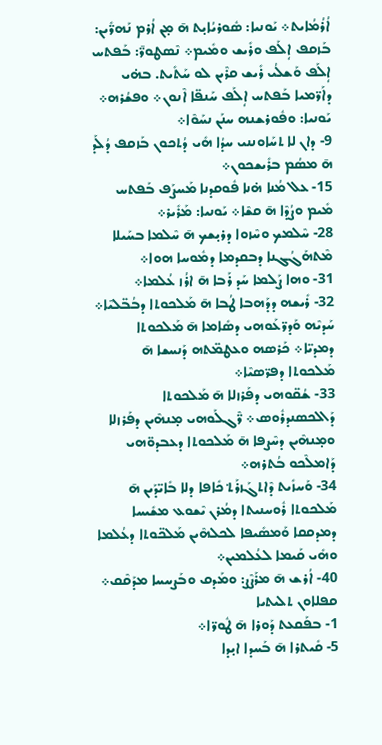ܐܳܪܳܡܳܐܝܬ܀ ܝܰܘܢܝܐ: ܣܽܘܪܝܳܐܝ̣ܬ ܗ̄ ܡ̣ܢ ܐܳܪܡ ܢܰܗܪ̈ܺܝܢ: ܒܰܙܩܦ ܐܴܠܰܦ ܘܪܺܝܫ ܘܡܺܝܡ܀ ܢܶܣܛܘܪ̈̄: ܒܰܦܬܚ ܐܴܠܰܦ ܘܰܫܠܳܝ ܪܺܝܫ ܩܪܶܝܢ ܠܘ ܚܰܬܺܝܬ. ܒܗ̇ܝ ܕܐܰܪ̈ܡܝܐ ܒܰܦܬܚ ܐܴܠܰܦ ܚܰܢܦ̈ܐ ܐܶܢܘܢ܀ ܘܦܫܳܪܗ܀ ܝܰܘܢܝܐ: ܘܦܽܘܪܫܢܗ ܚܢܰܢ ܢܚܰܘܶܐ܀
9- ܕܐܢ ܠܐ ܬܚܰܐܘܢܢܝ ܚܕܳܐ ܗܺܝ ܕܳܬܟܘܢ ܒܰܙܩܦ ܕܳܠܰܕ ܗ̄ ܡܣܳܡ ܒܪܺܝܫܟܘܢ܀
15- ܥܠ ܡܳܢܐ ܗ̇ܢܐ ܦܽܘܩܕܢܐ ܡܰܚܨܰܦ ܒܰܦܬܚ ܡܺܝܡ ܘܨܳܕܶܐ ܗ̄ ܩܫܶܐ܀ ܝܰܘܢܝܐ: ܡܰܪܺܝܪ܀
28- ܚܶܠܡܟ ܘܚܶܙܘܐ ܕܪܝ̣ܫܟ ܗ̄ ܚܶܠܡܐ ܒܚܰܝܠܐ ܡܶܬܗܰܓܳܓܢܐ ܕܒܩܕܡܐ ܕܡܽܘܚܐ ܗܘܐ܀
31- ܘܗܐ ܨܰܠܡܐ ܚܰܕ ܪܰܒܐ ܗ̄ ܐܪܳܙ ܥܳܠܡܐ܀
32- ܪܺܝܫܗ ܕܕܰܗܒܐ ܛܳܒܐ ܗ̄ ܡܰܠܟܘܬܐ ܕܒܳܒ̈ܠܝܶܐ܀ ܚܰܕܝܶܗ ܘܰܕܪ̈ܥܰܘܗܝ ܕܣܺܐܡܐ ܗ̄ ܡܰܠܟܘܬܐ ܕܡܕܝ̈ܐ܀ ܟܰܪܣܗ ܘܥܛܡ̈ܬܗ ܕܰܢܚܫܐ ܗ̄ ܡܰܠܟܘܬܐ ܕܦܪ̈ܣܝܶܐ܀
33- ܫܳܩ̈ܘܗܝ ܕܦܰܪܙܠܐ ܗ̄ ܡܰܠܟܘܬܐ ܕܰܐܠܟܣܢܕܪܽܘܣ܀ ܪ̈ܶܓܠܰܘܗܝ ܡ̣ܢܗܶܝܢ ܕܦܰܪܙܠܐ ܘܡ̣ܢܗܶܝܢ ܕܚܶܨܦܐ ܗ̄ ܡܰܠܟܘܬܐ ܕܥܒܕܘ̈ܗܝ ܕܰܐܡܠܶܟܘ ܒܳܬܪܗ܀
34- ܘܰܚܙܺܝܬ ܕܶܐܬܓܰܙܪܰܬ݀ ܟܺܐܦܐ ܕܠܐ ܒܺܐܝ̈ܕܰܝܢ ܗ̄ ܡܰܠܟܘܬܐ ܪܽܘܚܢܝܬܐ ܕܡܳܪܢ ܝܶܫܘܥ ܡܫܺܝܚܐ ܕܡܕܩܩܐ ܘܰܡܣܺܝܦܐ ܠܟܠܗܶܝܢ ܡܰܠܟ̈ܘܬܐ ܕܥܳܠܡܐ ܘܗܺܝ ܩܰܝܡܐ ܠܥܳܠܡܝܢ܀
40- ܐܳܪܫ ܗ̄ ܡܪܰܨܶܨ: ܘܡܰܕܩ ܘܒܰܨܚܚܐ ܡܕܰܩܶܩ܀
ܩܦܠܐܘܢ ܬܠܝܬܝܐ
1- ܒܦܰܩܥܬ ܕܰܘܪܐ ܗ̄ ܛܽܘܪ̈ܐ܀
5- ܩܺܝܬܪܐ ܗ̄ ܒܰܚܕܐ ܐܝ̣ܕܐ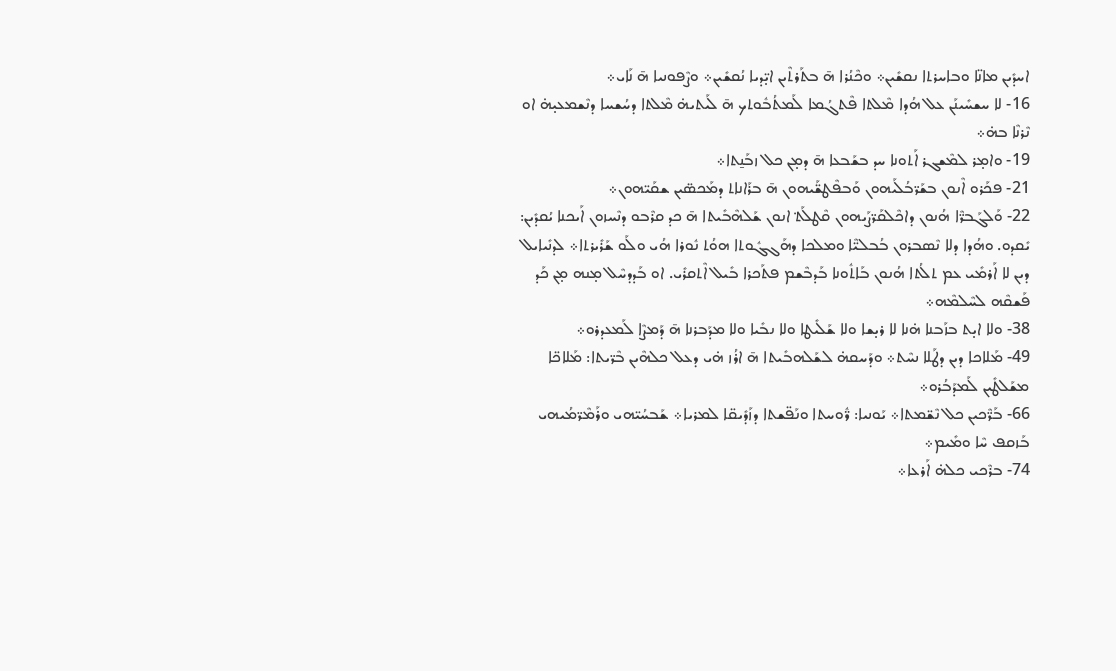ܐܚܕܺܝܢ ܡܐܢ̈ܐ ܘܒܐܚܪܬܐ ܢܩܫܺܝܢ܀ ܘܟܶܢܳܪܐ ܗ̄ ܒܬܰܪܬܶܝܢ ܐܝ̣̈ܕܝܐ ܢܳܩܫܺܝܢ܀ ܘܨܶܦܘܢܝܐ ܗ̄ ܢܰܐܝ܀
16- ܠܐ ܚܫܚܺܝܢܰܢ ܥܠ ܗܳܕܐ ܡܶܠܬܐ ܦܶܬܓܳܡܐ ܠܰܡܬܳܒܽܘܬܟ ܗ̄ ܠܰܝܬܝܗ̇ ܡܶܠܬܐ ܕܚܳܫܚܐ ܕܢܶܫܡܥܝ̣ܗ̇ ܐܘ ܢܶܪܢܶܐ ܒܗ̇܀
19- ܘܐܡ̣ܪ ܠܡܶܫܓܪ ܐܰܬܘܢܐ ܚܕ ܒܫܰܒܥܐ ܗ̄ ܕܡ̣ܢ ܟܠ ܙܒܰܢ̱ܬܐ܀
21- ܦܟܰܪܘ ܐܶܢܘܢ ܒܫܰܪ̈ܒܳܠܰܝܗܘܢ ܘܰܒܦܶܛܫ̈ܰܝܗܘܢ ܗ̄ ܒܪܰܐܢܐܬ ܕܡܰܟܣ̈ܝܢ ܫܩܰܝ̈ܗܘܢ܀
22- ܘܰܠܓܰܒܪ̈ܶܐ ܗܳܢܘܢ ܕܐܟܶܠܩܰܪ̈ܨܰܝܗܘܢ ܩܶܛܠܰܬ݀ ܐܢܘܢ ܫܰܠܗܶܒܺܝܬܐ ܗ̄ ܟܕ ܩܪܶܒܘ ܕܢܶܚܙܘܢ ܐܰܝܟܢܐ ܝܳܩܕܺܝܢ: ܝܺܩܕܘ. ܘܗܳܕܐ ܕܠܐ ܢܶܣܒܪܘܢ ܒܳܒܠܝ̈ܶܐ ܘܡܠܟܐ ܕܗܰܓܓܽܘܬܐ ܗܘܳܬ ܢܽܘܪܐ ܗܳܝ ܘܠܰܘ ܫܰܪܺܝܪܬܐ܀ ܠܕܢܺܝܐܝܠ ܕܝܢ ܠܐ ܐܰܪܡܺܝ ܥܡ ܬܠܳܬܐ ܗܳܢܘܢ ܒܰܐܬܽܘܢܐ ܒܰܕܒܶܫܡ ܦܬܰܟܪܐ ܒܺܝܠ ܐܶܬܩܪܺܝ. ܐܘ ܒܰܕܕܚܶܠ ܡ̣ܢܗ ܡ̣ܢ ܟܰܕ ܦܰܫܩܶܗ ܠܚܶܠܡܶܗ܀
38- ܘܠܐ ܐܝ̣ܬ ܒܙܰܒܢܐ ܗ̇ܢܐ ܠܐ ܪܝ̣ܫܐ ܘܠܐ ܫܰܠܺܝܛܐ ܘܠܐ ܢܒܺܝܐ ܘܠܐ ܡܕܰܒܪܢܐ ܗ̄ ܕܰܡܨܶܐ ܠܰܡܥܕܪܘ܀
49- ܡܰܠܐܟܐ ܕܝܢ ܕܛܰܠܐ ܢܚܶܬ܀ ܘܕܰܚܩܗ̇ ܠܫܰܠܗܒܺܝܬܐ ܗ̄ ܐܪܳܙ ܗ̇ܝ ܕܥܠ ܟܠܗܶܝܢ ܒܶܪ̈ܝܬܐ: ܡܰܠܐܟ̈ܐ ܡܫܰܠܛܺܝܢ ܠܰܡܕܰܒܳܪܘ܀
66- ܒܰܪ̈ܶܟܝܢ ܟܠ ܢܶܫ̈ܡܬܐ܀ ܝܰܘܢܝܐ: ܪ̈ܽܘܚܬܐ ܘܢܰܦ̈ܫܬܐ ܕܙܰܕܺܝܩ̈ܐ ܠܡܪܝܐ܀ ܫܰܒܚܳܝ̈ܗܝ ܘܪܰܡܶܪ̈ܡܳܝܗܝ ܒܰܙܩܦ ܚܶܐ ܘܡܺܝܡ܀
74- ܒܪܶܟܝ ܟܠܗ̇ ܐܰܪܥܐ܀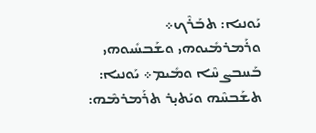ܝܰܘܢܝܐ: ܬܒܰܪܶܟ܀ ܘܪܰܡܪܡܺܝܘܗܝ ܘܫܰܒܚܺܝܘܗܝ ܒܰܚܒܨ ܚܶܐ ܘܡܺܝܡ܀ ܝܰܘܢܝܐ: ܬܫܰܒܚܶܗ ܘܝܰܬܝ̣ܪ ܬܪܰܡܪܡܶܗ: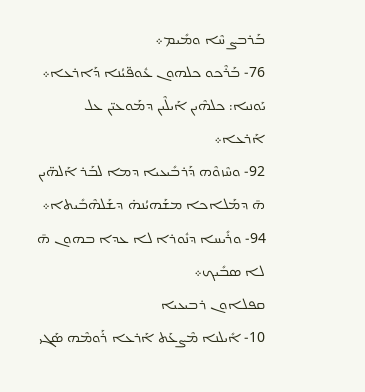ܒܰܪܒܨ ܚܶܐ ܘܡܺܝܡ܀
76- ܒܰܪܶܟܘ ܟܠܗܘܢ ܥܽܘܦ̈ܝܳܢܐ ܕܰܐܪܥܐ܀ ܝܰܘܢܝܐ: ܟܠܗܶܝܢ ܐܰܝܠܶܝܢ ܕܡܰܘܥܝ̈ܢ ܥܠ ܐܰܪܥܐ܀
92- ܘܚܶܙܘܶܗ ܕܰܪܒܺܝܥܝܐ ܕܡܐ ܠܒܰܪ ܐܰܠܗ̈ܝܢ ܗ̄ ܕܡܰܠܐܟܐ ܡܫܰܗܝܳܢܗ̇ ܕܫܰܠܗܶܒܺܝܬܐ܀
94- ܘܪܺܝܚܐ ܕܢܽܘܪܐ ܠܐ ܥܕܐ ܒܗܘܢ ܗ̄ ܠܐ ܣܒܺܝܟ܀
ܩܦܠܐܘܢ ܪܒܝܥܝܐ
10- ܐܺܝܠܢܐ ܡܶܨܥܰܬ ܐܰܪܥܐ ܪܰܘܡܶܗ ܣܰܓܝ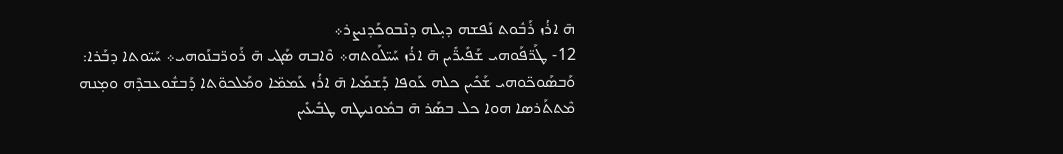ܗ̄ ܐܪܳܙ ܪܰܒܽܘܬ ܢܰܦܫܗ ܕܝ̣ܠܗ ܕܢܶܒܘܟܰܕܢܨܪ܀
12- ܛܰܪ̈ܦܰܘܗܝ ܫܰܦܺܝܪ̈ܺܝܢ ܗ̄ ܐܪܳܙ ܚܰܝ̈ܠܰܘܬܗ܀ ܘܶܐܒܗ ܣܰܓܝ ܗ̄ ܪܰܘܪ̈ܒܢܰܘܗܝ܀ ܚܰܝ̈ܘܬܐ ܕܒܰܪܐ: ܘܰܒܣܰܘܟ̈ܘܗܝ ܫܰܟܺܝܢ ܟܠܗ ܥܰܘܦܐ ܕܰܫܡܰܝܐ ܗ̄ ܐܪܳܙ ܥܰܡܡ̈ܐ ܘܡܰܠܟܘ̈ܬܐ ܕܰܒܫܽܘܥܒܕܶܗ ܘܡ̣ܢܗ ܡܶܬܬܰܪܣܐ ܗܘܐ ܟܠ ܒܣܰܪ ܗ̄ ܒܡܽܘܢܝܛܗ ܛܒܺܝܥܺܝܢ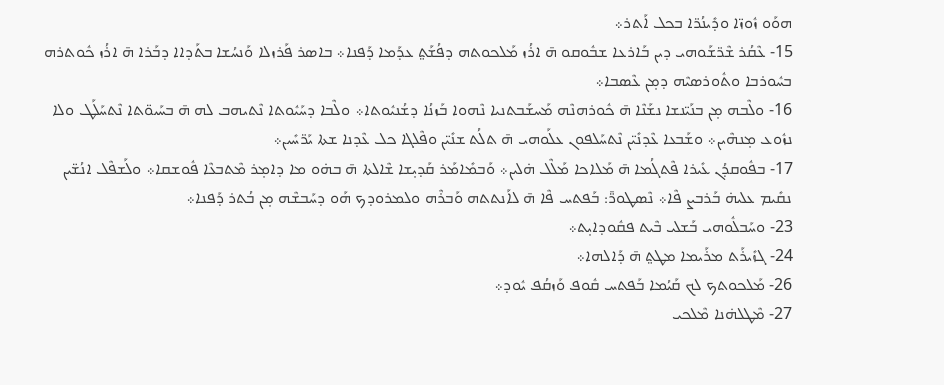ܗܘܰܘ ܙܽܘܙ̈ܐ ܘܕܺܝܢܳܪ̈ܐ ܒܟܠ ܐܰܬܪ܀
15- ܥܶܩܳܪ ܫܶܪ̈ܫܰܘܗܝ ܕܝܢ ܒܰܐܪܥܐ ܫܒܽܘܩܘ ܗ̄ ܐܪܳܙ ܡܰܠܟܘܬܗ ܕܦܳܫܰܬ݀ ܥܕܰܡܐ ܕܰܦܢܐ܀ ܒܐܣܪ ܦܰܪܙܠܐ ܘܰܢܚܳܫܐ ܒܬܰܕܐܐ ܕܒܰܪܐ ܗ̄ ܐܪܳܙ ܟܽܘܬܪܗ ܒܚܽܘܪܒܐ ܘܬܽܘܪܣܝܶܗ ܕܡ̣ܢ ܥܶܣܒܐ܀
16- ܘܠܶܒܗ ܡ̣ܢ ܒܢܰܝ̈ܢܫܐ ܢܫܰܢܶܐ ܗ̄ ܟܽܘܪܗܢܶܗ ܡܰܚܫܰܒܬܢܝܐ ܢܶܗܘܐ ܒܰܙܢܳܐ ܕܫܳܢܝܽܘܬܐ܀ ܘܠܶܒܐ ܕܚܰܝܽܘܬܐ ܢܶܬܝܗܒ ܠܗ ܗ̄ ܒܚܰܝܘ̈ܬܐ ܢܶܬܚܰܠܰܛ ܘܠܐ ܢܙܽܘܥ ܡ̣ܢܗܶܝܢ܀ ܘܫܰܒܥܐ ܥܶܕܢܺܝ̈ܢ ܢܶܬܚܰܠܦܘܢ ܥܠܰܘܗܝ ܗ̄ ܬܠܳܬ ܫܢܺܝ̈ܢ ܘܦܶܠܓܐ ܟܠ ܥܶܕܢܐ ܫܬܐ ܝܰܪ̈ܚܺܝܢ܀
17- ܒܦܽܘܩܕܳܢ ܥܺܝܪܐ ܦܶܬܓܳܡܐ ܗ̄ ܡܰܠܐܟܐ ܡܰܠܶܠ ܗ̇ܠܝܢ܀ ܘܰܒܡܺܐܡܰܪ ܩܰܕܝ̣ܫܐ ܫܶܐܠܬܐ ܗ̄ ܒܗ̇ܘ ܡܐ ܕܐܡ̣ܪ ܡܶܬܒܥܶܐ ܦܽܘܫܩܐ܀ ܘܠܰܫܦܶܠ ܐܢܳܫ̈ܝܢ ܢܩܺܝܡ ܥܠܝܗ̇ ܒܰܪܒܨ ܦܶܐ܀ ܢܶܣܛܘܪ̈̄: ܒܰܦܬܚ ܦܶܐ ܗ̄ ܠܐܰܢܬܬܗ ܘܰܒܪܶܗ ܘܠܡܪܘܕܟ ܗܰܘ ܕܚܰܒܫܶܗ ܡ̣ܢ ܒܳܬܪ ܕܰܦܢܐ܀
23- ܘܚܰܒܠܽܘܗܝ ܒܰܫܠܝ ܒܶܝܬ ܦܩܽܘܕܐܝ̣ܬ܀
24- ܓܙܺܝܪܰܬ ܡܪܰܝܡܐ ܡܛܬ݀ ܗ̄ ܕܰܐܠܗܐ܀
26- ܡܰܠܟܘܬܟ ܠܟ ܩܰܝܳܡܐ ܒܰܦܬܚ ܩܽܘܦ ܘܰܙܩܳܦ ܝܽܘܕ܀
27- ܡܶܛܠܗ̇ܢܐ ܡܶܠܟܝ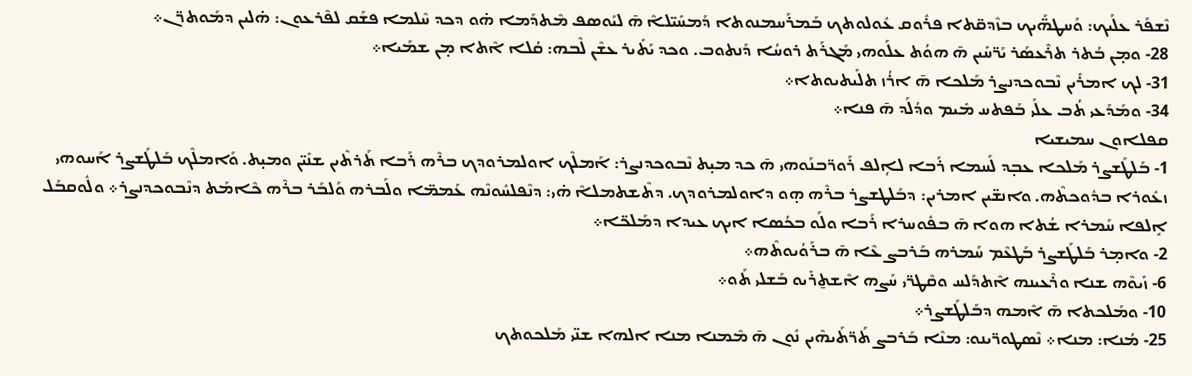ܢܶܫܦܰܪ ܥܠܰܝܟ: ܘܰܚܛܗ̈ܰܝܟ ܒܙܶܕܩ̈ܬܐ ܦܪܽܘܩ ܥܽܘܠܘܬܟ ܒܰܡܪܰܚܡܢܘܬܐ ܕܰܡܚܺܝ̈ܠܐܶ ܗ̄ ܠܝܰܘܣܦ ܡܶܬܕܰܡܐ ܗ̇ܘ ܕܟܕ ܚܶܠܡܐ ܦܫܰܩ ܠܦܶܪܥܘܢ: ܗ̇ܠܝܢ ܕܡܰܘܬܪ̈ܢ܀
28- ܘܡ̣ܢ ܒܳܬܪ ܬܪܶܥܣܰܪ ܝܰܪ̈ܚܺܝܢ ܗ̄ ܗܘܳܬ ܥܠܰܘܗܝ ܡܰܓܪܰܬ ܪܘܚܳܐ ܕܰܢܬܘܒ. ܘܟܕ ܝܰܬܺܝܪ ܥܫܶܢ ܠܶܒܗ: ܩܳܠܐ ܐܶܬܐ ܡ̣ܢ ܫܡܰܝܐ܀
31- ܠܟ ܐܡܪܺܝܢ ܢܶܒܘܟܕܢܨܪ ܡܰܠܟܐ ܗ̄ ܐܪܳܙ ܬܠܺܝܬܝܘܬܐ܀
34- ܘܡܰܕܰܥܝ ܬܳܒ ܥܠܰܝ ܒܰܦܬܚ ܡܺܝܡ ܘܕܳܠܰܕ ܗ̄ ܦܢܐ܀
ܩܦܠܐܘܢ ܚܡܝܫܝܐ
1- ܒܰܠܛܰܫܨܪ ܡܰܠܟܐ ܥܒ̣ܕ ܠܰܚܡܐ ܪܰܒܐ ܠܐܴܠܦ ܪܰܘܪ̈ܒܢܰܘܗܝ ܗ̄ ܟܕ ܡܝ̣ܬ ܢܶܒܘܟܕܢܨܪ: ܐܰܡܠܶܟ ܐܘܠܡܪܘܕܟ ܒܪܶܗ ܪܰܒܐ ܬܰܪܬܶܝܢ ܫܢܺܝ̈ܢ ܘܡܝ̣ܬ. ܘܰܐܡܠܶܟ ܒܰܠܛܰܫܨܪ ܐܰܚܘܗܝ ܙܥܽܘܪܐ ܒܕܽܘܟܬܶܗ. ܘܐܢܫ̈ܝܢ ܐܡܪܝܢ: ܕܒܰܠܛܫܨܪ ܒܪܶܗ ܗ̣ܘ ܕܐܘܠܡܪܘܕܟ. ܕܬܶܫܬܡܠܐܶ ܗ̇ܝ: ܕܢܶܦܠܚܽܘܢܶܗ ܥܰܡܡ̈ܐ ܘܠܰܒܪܗ ܘܰܠܒܰܪ ܒܪܶܗ ܟܶܐܡܰܬ ܕܢܶܒܘܟܕܢܨܪ܀ ܘܠܽܘܩܒܰܠ ܐܱܠܦܐ ܚܰܡܪܐ ܫܳܬܐ ܗܘܐ ܗ̄ ܒܦܽܘܚܪܐ ܪܰܒܐ ܘܠܰܘ ܒܟܳܣܐ ܐܝܟ ܥܝܕܐ ܕܡܰܠܟ̈ܐ܀
2- ܘܐܡ̣ܪ ܒܰܠܛܰܫܨܪ ܒܰܛܥܶܡ ܚܰܡܪܗ ܒܰܪܒܨ ܥܶܐ ܗ̄ ܒܪܰܘܳܝܘܬܶܗ܀
6- ܙܺܝܘܶܗ ܫܢܐ ܘܪܶܥܝܢܗ ܐܶܬܕܰܠܚ ܘܩܶܛܪ̈ܝ ܚܰܨܗ ܐܶܫܬ̱ܪܺܝܘ ܒܰܫܠܝ ܬܰܘ܀
10- ܘܡܰܠܟܬܐ ܗ̄ ܐܶܡܗ ܕܒܰܠܛܰܫܨܪ܀
25- ܡܳܢܐ: ܡܢܐ܀ ܢܶܣܛܘܪ̈ܝܢܘ: ܡܢܶܐ ܒܰܪܒܨ ܬܰܪ̈ܬܰܝܗܶܝܢ ܢܽܘܢ ܗ̄ ܡܶܡܢܐ ܡܢܐ ܐܠܗܐ ܫܢ̈ܝ ܡܰܠܟܘܬܟ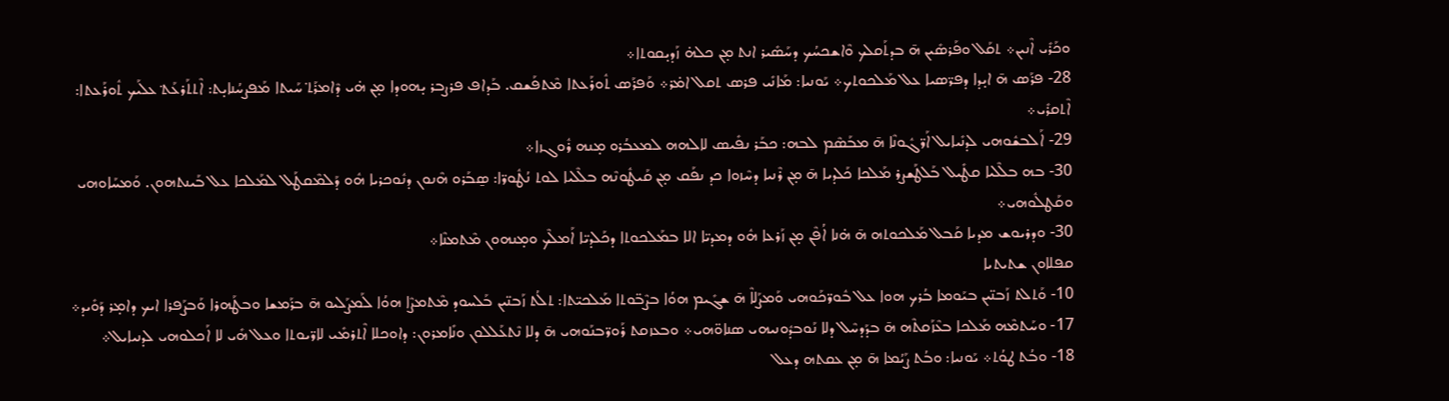ܘܟܰܪܺܝ ܐܶܢܝܢ܀ ܬܩܰܠ ܘܦܰܪܣܺܝܢ ܗ̄ ܒܕܬܰܩܠܟ ܘܶܐܫܟܚܳܟ ܕܚܰܣܺܝܪ ܐܢܬ ܡ̣ܢ ܟܠܗ̇ ܙܰܕܝ̣ܩܘܬܐ܀
28- ܦܪܰܣ ܗ̄ ܐܝ̣ܕܐ ܕܦܪ̈ܣܝܐ ܥܠ ܡܰܠܟܘܬܟ܀ ܝܰܘܢܝܐ: ܡܰܐܢܺܝ ܦܪܣ ܬܩܠ ܐܡ̇ܪ܀ ܘܰܦܪܰܣ ܬܽܘܪܰܥܬܐ ܡܶܬܦܰܫܩ. ܒܰܕܐܦ ܦܪܨܒܪ ܝ̣ܗܘܕܐ ܡ̣ܢ ܗ̇ܝ ܕܶܐܡܪܰܬ݀ ܚܰܝܬܐ ܡܰܦܨܚܳܢܐܝ̣ܬ: ܐܶܬܬܰܪܥܰܬ݀ ܥܠܰܝܟ ܬܽܘܪܰܥܬܐ: ܐܶܬܩܪܺܝ܀
29- ܐܰܠܒܫܽܘܗܝ ܠܕܢܺܝܐܝܠ ܐܰܪ̈ܓܽܘܢܶܐ ܗ̄ ܡܒܰܣܶܡ ܠܒܗ: ܟܒܰܪ ܢܦܺܝܣ ܠܐܠܗܗ ܠܡܥܒܳܪܘ ܡ̣ܢܗ ܪܽܘܓܙܐ܀
30- ܒܗ ܒܠܶܠܝܐ ܩܛܺܝܠ ܒܰܠܛܰܫܨܪ ܡܰܠܟܐ ܟܰܠܕܝܐ ܗ̄ ܡ̣ܢ ܪܶܢܝܐ ܕܚܶܙܘܐ ܟܕ ܢܦܰܩ ܡ̣ܢ ܩܰܝܛܽܘܢܶܗ ܒܠܶܠܝܐ ܠܘܬ ܢܳܛܽܘܪ̈ܐ: ܣ̱ܒܰܪܘ ܗܶܢܘܢ ܕܢܽܘܟܪܝܐ ܗܽܘ ܕܰܠܡܶܩܛܰܠ ܠܡܰܠܟܐ ܥܠ ܒܰܝܢܬܗܘܢ. ܘܰܡܚܰܐܘܗܝ ܘܩܰܛܠܽܘܗܝ܀
30- ܘܕܪܝܘܫ ܡܕܝܐ ܩܰܒܠ ܡܰܠܟܘܬܗ ܗ̄ ܗ̇ܢܐ ܐܳܦܶܢ ܡ̣ܢ ܙܰܪܥܐ ܗܽܘ ܕܡܕܝ̈ܐ ܐܠܐ ܒܡܰܠܟܘܬܐ ܕܟܰܠܕܝ̈ܐ ܐܰܡܠܶܟ ܘܡ̣ܢܗܘܢ ܡܶܬܡܢܶܐ܀
ܩܦܠܐܘܢ ܫܬܝܬܝܐ
10- ܘܰܬܠܬ ܙܰܒܢ̈ܝܢ ܒܝܰܘܡܐ ܒܳܪܟ ܗܘܐ ܥܠ ܒܽܘܪ̈ܟܰܘܗܝ ܘܰܡܨܰܠܐܶ ܗ̄ ܫܓܺܝܡ ܗܘܳܐ ܒܨܶܒ̈ܘܬܐ ܡܰܠܟܝ̈ܬܐ: ܬܠܳܬ ܙܰܒܢ̈ܝܢ ܒܰܠܚܘܕ ܡܶܬܡܨܶܐ ܗܘܳܐ ܠܰܡܨܰܠܝܘ ܗ̄ ܒܪܰܡܫܐ ܘܒܛܰܗܪܐ ܘܰܒܨܰܦܪܐ ܐܝܟ ܕܐܡ̣ܪ ܕܰܘܺܝܕ܀
17- ܘܚܰܬܡܶܗ ܡܰܠܟܐ ܒܥܶܙܰܩܬܶܗ ܗ̄ ܒܕܰܕܚܶܠ ܕܠܐ ܢܰܘܒܕܽܘܢܝܗܝ ܣܢܐܘ̈ܗܝ܀ ܘܒܥܙܩܬ ܪܰܘܪ̈ܒܢܰܘܗܝ ܗ̄ ܕܠܐ ܢܶܬܥܰܠܠܘܢ ܘܢܺܐܡܪܘܢ: ܕܐܘܟܠܐ ܐܶܬܪܡܺܝ ܠܐܪ̈ܝܘܬܐ ܘܥܠ ܗܺܝ ܠܐ ܐܰܟܠܘܗܝ ܠܕܢܝܐܝܠ܀
18- ܘܒܳܬ ܛܘܳܬ܀ ܝܰܘܢܝܐ: ܘܒܳܬ ܨܰܝܳܡܐ ܗ̄ ܡ̣ܢ ܥܩܬܗ ܕܥܠ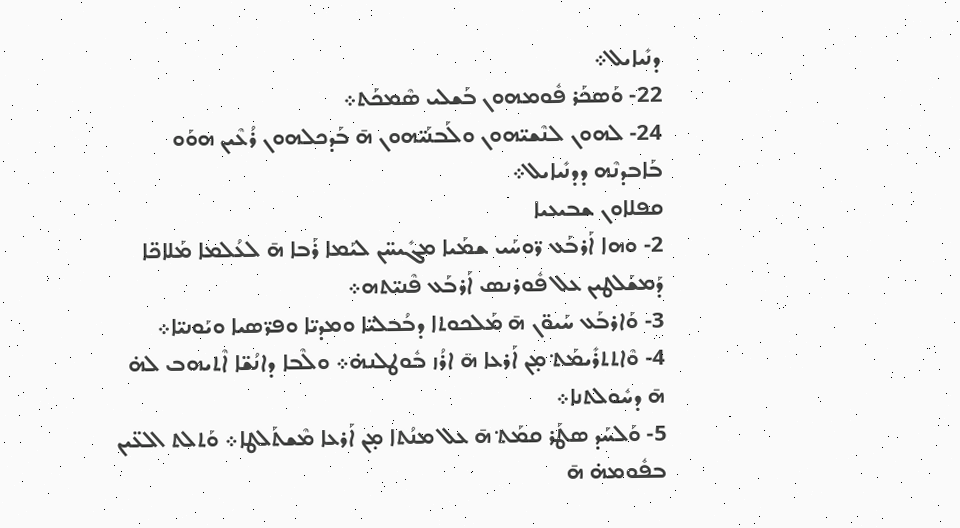ܕܢܺܝܐܝܠ܀
22- ܘܰܣܟܰܪ ܦܽܘܡܗܘܢ ܒܰܫܠܝ ܣܶܡܟܰܬ܀
24- ܠܗܘܢ ܠܢܶܫܝ̈ܗܘܢ ܘܠܰܒܢܰܝ̈ܗܘܢ ܗ̄ ܒܰܕܟܠܗܘܢ ܪܳܥܶܝܢ ܗܘܰܘ ܒܰܐܒܕܢܶܗ ܕܕܢܺܝܐܝܠ܀
ܩܦܠܐܘܢ ܫܒܝܥܝܐ
2- ܘܗܐ ܐܰܪܒܰܥ ܪ̈ܘܚܰܝ ܫܡܰܝܐ ܡܓܺܝܚ̈ܢ ܠܝܰܡܐ ܪܰܒܐ ܗ̄ ܠܥܳܠܡܐ ܡܰܠܐܟ̈ܐ ܕܰܡܫܰܠܛܝܢ ܥܠ ܦܽܘܪܢܣ ܐܰܪܒܰܥ ܦܶܢܝ̈ܬܗ܀
3- ܘܰܐܪܒܰܥ ܚܰܝܘ̈ܢ ܗ̄ ܡܰܠܟܘܬܐ ܕܒܳܒܠܝ̈ܐ ܘܡܕܝ̈ܐ ܘܦܪ̈ܣܝܐ ܘܝܰܘܢܝ̈ܐ܀
4- ܘܶܐܬܬܪܺܝܡܰܬ݀ ܡ̣ܢ ܐܰܪܥܐ ܗ̄ ܐܪܳܙ ܒܽܘܛܠܢܗ̇܀ ܘܠܶܒܐ ܕܐܢܳܫ̈ܐ ܐܶܬܝܗܒ ܠܗ̇ ܗ̄ ܕܚܽܘܠܬܢܐ܀
5- ܘܰܠܚܰܕ ܣܛܰܪ ܩܡܰܬ݀ ܗ̄ ܥܠ ܡܢܳܬܐ ܡ̣ܢ ܐܰܪܥܐ ܡܶܫܬܰܠܛܐ܀ ܘܰܬܠܬ ܐܠܥ̈ܝܢ ܒܦܽܘܡܗ̇ ܗ̄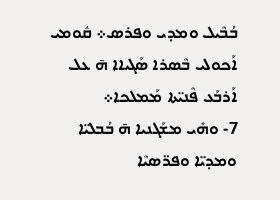ܒܳܒܶܝܠ ܘܡܕܝ ܘܦܪܣ܀ ܩܽܘܡܝ ܐܰܟܘܠܝ ܒܶܣܪܐ ܣܰܓܝܐܐ ܗ̄ ܥܠ ܐܰܪܒܰܥ ܦܶܢܝ̈ܬܐ ܡܰܡܠܟܐ܀
7- ܘܗܺܝ ܡܫܰܓܢܝܐ ܗ̄ ܒܳܒܠܝ̈ܐ ܘܡܕܝ̈ܐ ܘܦܪ̈ܣܝܶܐ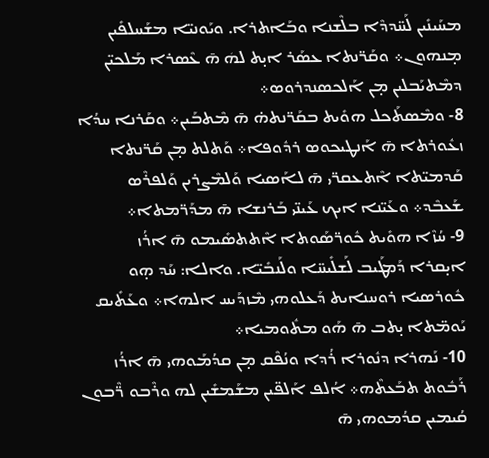ܡܚܰܝܢܺܝܢ ܠܰܚ̈ܕܕܶܐ ܒܠܶܫܢܐ ܘܒܰܐܬܪܐ. ܘܝܰܘܢܝ̈ܐ ܡܫܰܚܠܦܺܝܢ ܡ̣ܢܗܘܢ܀ ܘܩܰܪ̈ܢܬܐ ܥܣܰܪ ܐܝ̣ܬ ܠܗܿ ܗ̄ ܥܶܣܪܐ ܡܰܠܟܝ̈ܢ ܕܡܶܬܝܰܒܠܝܢ ܡ̣ܢ ܐܰܠܟܣܢܕܪܘܣ܀
8- ܘܡܶܣܬܰܟܠ ܗܘܺܝܬ ܒܩܰܪ̈ܢܬܗ̇ ܗ̄ ܡܶܬܒܰܝܢ܀ ܘܩܰܪܢܐ ܚܕܳܐ ܙܥܽܘܪܬܐ ܗ̄ ܐܰܢܛܝܟܘܣ ܪܕܽܘܦܐ܀ ܘܰܬܠܬ ܡ̣ܢ ܩܰܪ̈ܢܬܐ ܩܰܕܡܝ̈ܬܐ ܐܶܬܥܩܪ̈ܝ ܗ̄ ܠܐܰܣܝܐ ܘܰܠܡܶܨܪܝܢ ܘܰܠܦܪܶܣ ܫܰܥܒܶܕ܀ ܘܥܰܝ̈ܢܐ ܐܝܟ ܥܰܝܢ̈ܝ ܒܰܪܢܫܐ ܗ̄ ܡܕܰܪ̈ܡܬܐ܀
9- ܚܳܙܶܐ ܗܘܺܝܬ ܟܽܘܪ̈ܣܰܘܬܐ ܐܶܬܬܣܺܝܡܘ ܗ̄ ܐܪܳܙ ܐܝ̣ܩܪܐ ܕܰܡܛܰܝܒ ܠܰܫܠܺܝܚ̈ܐ ܘܠܰܢܒܺܝ̈ܐ. ܘܐܠܐ: ܚܰܕ ܗ̣ܘ ܟܽܘܪܣܝܐ ܪܘܚܢܐܝܬ ܕܰܥܠܘܗܝ ܡܶܙܕܰܝܚ ܐܠܗܐ܀ ܘܥܰܬܺܝܩ ܝܰܘܡ̈ܬܐ ܝ̣ܬܒ ܗ̄ ܗܰܘ ܡܬܽܘܡܝܐ܀
10- ܢܰܗܪܐ ܕܢܽܘܪܐ ܪܳܕܐ ܘܢܳܦܶܩ ܡ̣ܢ ܩܕܳܡܰܘܗܝ ܗ̄ ܐܪܳܙ ܪܰܒܽܘܬ ܬܒܰܥܬܶܗ܀ ܐܳܠܦ ܐܰܠܦ̈ܝܢ ܡܫܰܡܫܺܝܢ ܠܗ ܘܪܶܒܘ ܪ̈ܶܒܘܢ ܩܳܝܡܝܢ ܩܕܳܡܘܗܝ ܗ̄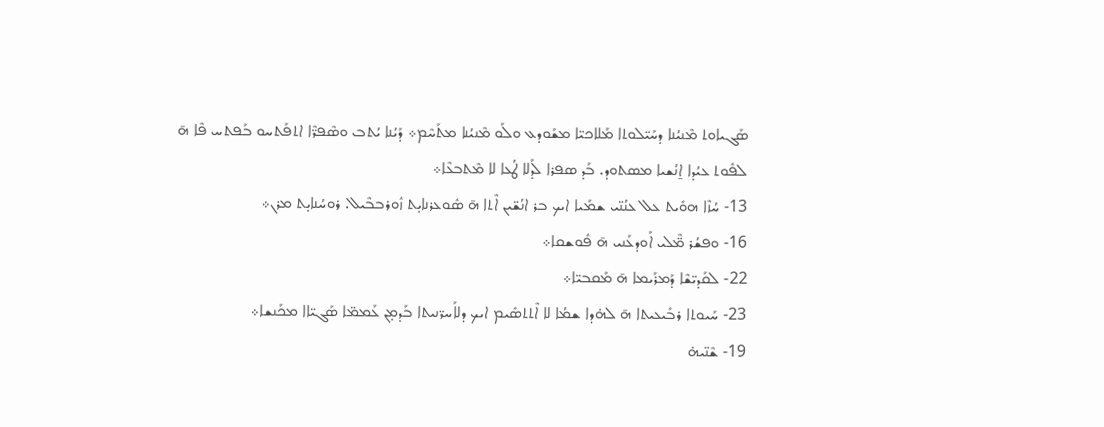ܣܰܓܝܐܘܬ ܡܶܢܝܳܢܐ ܕܚܰܝ̈ܠܘܬܐ ܡܰܠܐܟܝ̈ܐ ܡܫܰܘܕܥ ܘܠܰܘ ܡܶܢܝܳܢܐ ܡܬܰܚܶܡ܀ ܕܰܝܳܢܐ ܝܳܬܒ ܘܣܶܦܪ̈ܶܐ ܐܬܦܰܬܚܘ ܒܰܦܬܚ ܦܶܐ ܗ̄ ܠܦܽܘܬ ܥܝܳܕܐ ܐ̱ܢܳܫܝܐ ܡܣܬܘܕ. ܒܰܕ ܣܦܪܐ ܠܰܕܠܐ ܛܳܥܐ ܠܐ ܡܶܬܒܥܶܐ܀
13- ܚܳܙܶܐ ܗܘܺܝܬ ܥܠ ܥܢܳܢ̈ܝ ܫܡܰܝܐ ܐܝܟ ܒܪ ܐܢܳܫ̈ܝܢ ܐܶܬܐ ܗ̄ ܣܽܘܥܪܢܐܝ̣ܬ ܙܽܘܪܒܒܶܝܠ. ܪܘܚܳܢܐܝ̣ܬ ܡܪܢ܀
16- ܘܦܫܳܪ ܡ̈ܶܠܝ ܐܰܘܕܥܰܢܝ ܗ̄ ܦܽܘܫܩܐ܀
22- ܠܩܰܕܝ̈ܫܶܐ ܕܰܡܪܰܝܡܐ ܗ̄ ܡܰܩܒܝ̈ܐ܀
23- ܚܰܝܘܬܐ ܪܒܺܝܥܝܬܐ ܗ̄ ܠܗ̇ܕܐ ܫܡܳܐ ܠܐ ܐܶܬܬܣܺܝܡ ܐܝܟ ܕܠܐܰܚܪ̈ܢܝܬܐ ܒܰܕܡ̣ܢ ܥܰܡܡ̈ܐ ܣܰܓܝ̈ܐܐ ܡܟܰܢܫܐ܀
19- ܫܶܢ̈ܝܗ̇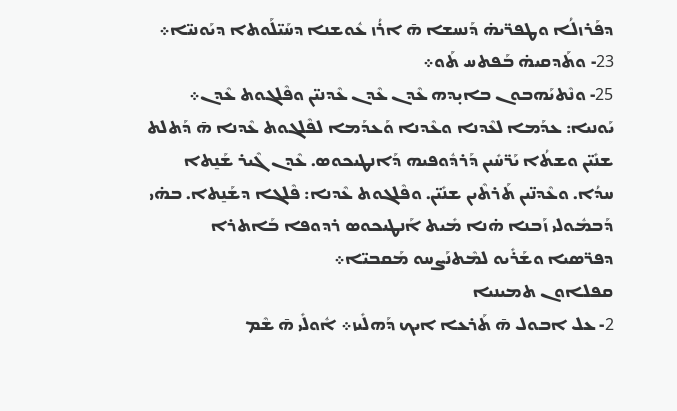ܕܦܰܪܙܠܳܐ ܘܛܦܪ̈ܝܗ̇ ܕܰܢܚܫܐ ܗ̄ ܐܪܳܙ ܥܽܘܫܢܐ ܕܚܰܝ̈ܠܰܘܬܐ ܕܝܰܘܢܝ̈ܐ܀
23- ܘܬܰܕܩܝܗ̇ ܒܰܦܬܚ ܬܰܘ܀
25- ܘܢܶܬܝܰܗܒܘܢ ܒܐܝ̣ܕܗ ܥܶܕܢ ܥܶܕܢ ܥܶܕܢܝ̈ܢ ܘܦܶܠܓܘܬ ܥܶܕܢ܀ ܝܰܘܢܝܐ: ܥܕܰܡܐ ܠܥܶܕܢܐ ܘܥܶܕܢܐ ܘܰܥܕܰܡܐ ܠܦܶܠܓܘܬ ܥܶܕܢܐ ܗ̄ ܕܰܬܠܬ ܫܢܺܝ̈ܢ ܘܫܬܳܐ ܝܰܪ̈ܚܺܝܢ ܕܰܪܕܽܘܦܝܗ ܕܰܐܢܛܝܟܘܣ. ܥܶܕܢ ܓܶܝܪ ܫܰܢ̱ܬܐ ܚܕܳܐ. ܘܥܶܕܢ̈ܝܢ ܬܰܪܬܶܝܢ ܫܢܺܝ̈ܢ. ܘܦܶܠܓܘܬ ܥܶܕܢܐ: ܦܶܠܓܐ ܕܫܰܢ̱ܬܐ. ܒܗ̇ܝ ܕܰܒܡܽܘܠܝ ܙܰܒܢܐ ܗ̇ܢܐ ܡܺܝܬ ܐܰܢܛܝܟܘܣ ܪܕܘܦܐ ܒܰܐܬܪܐ ܕܦܪ̈ܣܝܐ ܘܫܰܪܺܝܘ ܠܡܶܬܢܰܨܚܘ ܡܰܩܒܝ̈ܐ܀
ܩܦܠܐܘܢ ܬܡܝܢܝܐ
2- ܥܠ ܐܒܘܠ ܗ̄ ܬܰܪܥܐ ܐܝܟ ܕܰܗܠܺܝܙ܀ ܐܽܘܠܺܝ ܗ̄ ܫܶܡ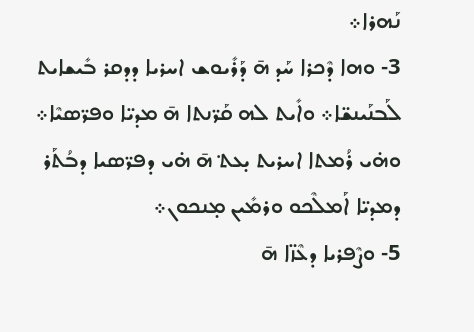ܢܰܗܪܐ܀
3- ܘܗܐ ܕܶܟܪܐ ܚܰܕ ܗ̄ ܕܰܪܺܝܘܫ ܐܚܪܝܐ ܕܕܩܪ ܒܺܝܫܐܝܬ ܠܰܒܢܰܝܢܫ̈ܐ܀ ܘܐܺܝܬ ܠܗ ܩܰܪ̈ܢܬܐ ܗ̄ ܡܕܝ̈ܐ ܘܦܪ̈ܣܝܶܐ܀ ܘܗ̇ܝ ܪܳܡܬܐ ܐܚܪܝܬ ܝ̣ܥܬ݀ ܗ̄ ܗ̇ܝ ܕܦܪ̈ܣܝܐ ܕܒܳܬܰܪ ܕܡܕܝ̈ܐ ܐܰܡܠܶܟܘ ܘܪܡܺܝܢ ܡ̣ܢܟܘܢ܀
5- ܘܨܶܦܪܝܐ ܕܥܶܙ̈ܐ ܗ̄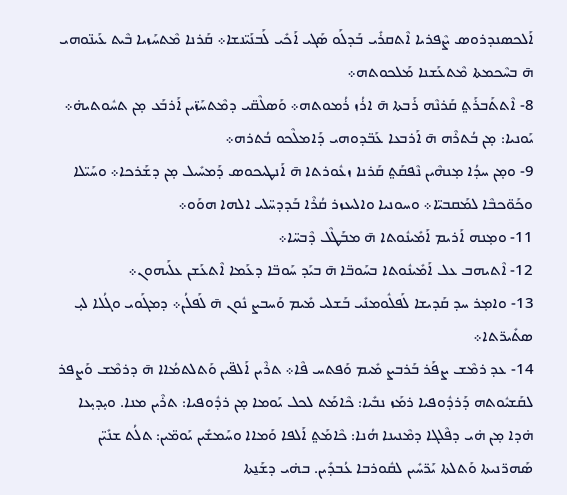ܐܰܠܟܣܢܕܪܘܣ ܨܶܦܪܝܐ ܐܶܬܩܪܺܝ ܒܰܕܠܰܘ ܣܰܓܝ ܐܰܟܺܝ ܠܰܒܢܰܝ̈ܢܫܐ܀ ܩܰܪܢܐ ܡܶܬܚܰܙܝܐ ܒܶܝܬ ܥܰܝܢ̈ܘܗܝ ܗ̄ ܒܚܶܟܡܬܐ ܡܶܬܥܰܫܢܐ ܡܰܠܟܘܬܗ܀
8- ܐܶܬܬܰܒܪܰܬ݀ ܩܰܪܢܶܗ ܪܰܒܬܐ ܗ̄ ܐܪܳܙ ܪܳܡܘܬܗ܀ ܘܰܣܠܶܩ̈ܝ ܕܡܶܬܚܰܙ̈ܝܢ ܐܰܪܒܰܥ ܡ̣ܢ ܬܚܽܘܬܝܗ̇܀ ܝܰܘܢܝܐ: ܡ̣ܢ ܒܳܬܪܶܗ ܗ̄ ܐܰܪܒܥܐ ܥܰܒ̈ܕܘܗܝ ܕܰܐܡܠܶܟܘ ܒܳܬܪܗ܀
9- ܘܡ̣ܢ ܚܕܳܐ ܡ̣ܢܗܶܝܢ ܢܶܦܩܰܬ݀ ܩܰܪܢܐ ܙܥܽܘܪܬܐ ܗ̄ ܐܰܢܛܝܟܘܣ ܕܰܡܚܺܝܠ ܡ̣ܢ ܕܫܰܪܟܐ܀ ܘܚܰܝ̈ܠܐ ܘܟܰܘ̈ܟܒܶܐ ܠܡܰܩܒܝ̈ܐ܀ ܘܚܘܢܝܐ ܘܐܠܝܥܙܪ ܩܳܪܶܐ ܒܰܕܕܚ̈ܠܝ ܐܠܗܐ ܗܘܰܘ܀
11- ܘܡ̣ܢܗ ܐܰܪܝܡ ܐܰܡܺܝܢܽܘܬܐ ܗ̄ ܡܒܰܛܶܠ ܕܶܒܚ̈ܐ܀
12- ܐܶܬܝܗܒ ܥܠ ܐܰܡܺܝܢܽܘܬܐ ܒܚܰܘܒ̈ܐ ܗ̄ ܒܝܰܕ ܚܰܘܒ̈ܐ ܕܥܰܡܐ ܐܶܬܥܰܫܢ ܥܠܰܝܗܘܢ܀
13- ܘܐܡ̣ܪ ܚܕ ܩܰܕܝܫܐ ܠܰܦܠܽܘܡܢܺܝ ܒܰܫܠܝ ܡܺܝܡ ܘܰܚܒܨ ܢܽܘܢ ܗ̄ ܠܰܦܠܳܢ܀ ܕܡܓܰܘܝ ܘܓܳܠܐ ܠܝ̣ ܣܬܺܝܪ̈ܬܐ܀
14- ܥܕ ܪܡܶܫ ܨܦܰܪ ܒܰܪܒܨ ܡܺܝܡ ܘܰܦܬܚ ܦܶܐ܀ ܬܪܶܝܢ ܐܰܠܦ̈ܝܢ ܘܰܬܠܬܡܳܐܐ ܗ̄ ܕܪܡܶܫ ܘܰܨܦܪ ܠܩܰܫܝܽܘܬܗ ܕܰܪܕܽܘܦܝܐ ܪܡܰܙ ܢܒܺܝܐ: ܟܶܐܡܰܬ ܠܟܠ ܝܰܘܡܐ ܡ̣ܢ ܪܕܽܘܦܝܐ: ܬܪܶܝܢ ܡܢܐ. ܘܝ̣ܕܝ̣ܥܐ ܗ̇ܕܐ ܡ̣ܢ ܗ̇ܝ ܕܦܶܠܓܐ ܕܡܶܢܝܢܐ ܗܳܢܐ: ܟܶܐܡܰܬ݀ ܐܰܠܦܐ ܘܰܡܐܐ ܘܚܰܡܫܺܝܢ ܝܰܘܡ̈ܝܢ: ܬܠܳܬ ܫܢܺܝ̈ܢ ܣܰܗܪ̈ܢܝܬܐ ܘܰܬܠܬܐ ܝܰܪ̈ܚܺܝܢ ܠܩܽܘܪܒܐ ܥܳܒܕܺܝܢ. ܒܗ̇ܝ ܕܫܰܢ̱ܬܐ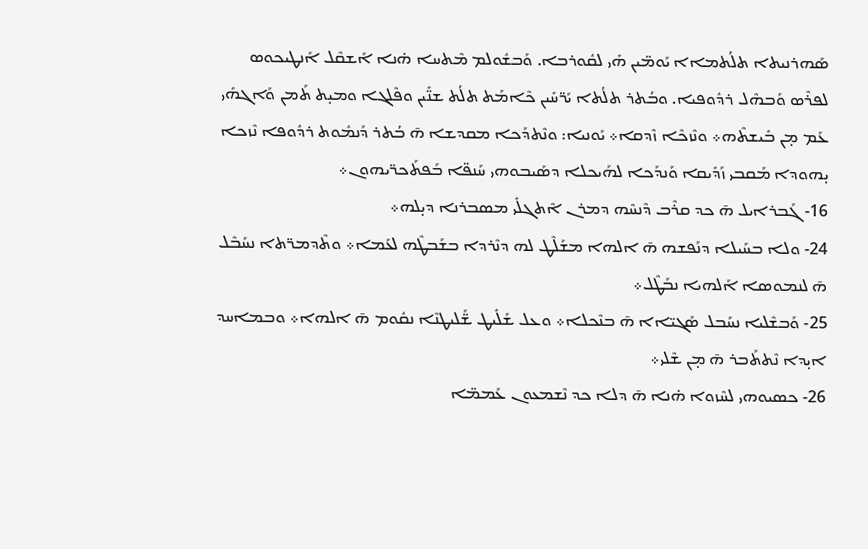ܣܰܗܪܢܝܬܐ ܬܠܳܬܡܐܐ ܝܰܘܡ̈ܝܢ ܗܺܝ ܠܩܽܘܪܒܐ. ܘܰܒܫܽܘܠܡ ܡܶܬܚܐ ܗ̇ܢܐ ܐܰܫܩܶܠ ܐܰܢܛܝܟܘܣ ܠܦܪܶܣ ܘܰܒܗܶܠ ܪܕܽܘܦܝܐ. ܘܒܳܬܪ ܬܠܳܬܐ ܝܰܪ̈ܚܺܝܢ ܟܶܐܡܰܬ ܬܠܳܬ ܫܢ̈ܺܝܢ ܘܦܶܠܓܐ ܘܡܝ̣ܬ ܬܰܡܢ ܘܰܐܓܗܺܝ ܥܰܡ ܡ̣ܢ ܒܺܝܫܬܶܗ܀ ܘܢܶܙܟܶܐ ܙܶܕܩܐ܀ ܝܰܘܢܝܐ: ܘܢܶܬܕܰܟܐ ܡܩܕܫܐ ܗ̄ ܒܳܬܪ ܕܰܢܡܽܘܬ ܪܕܽܘܦܐ ܢܶܙܟܐ ܝ̣ܗܘܕܐ ܡܰܩܒܝ ܙܰܕܺܝܩܐ ܘܰܢܕܰܟܐ ܠܗܰܝܟܠܐ ܕܣܰܝܒܘܗܝ ܚܰܢܦ̈ܐ ܒܰܦܬܰܟܪ̈ܝܗܘܢ܀
16- ܓܰܒܪܐܝܠ ܗ̄ ܟܕ ܩܪܶܒ ܕܶܢܚܶܗ ܕܡܪܢ ܐܶܬܓܠܺܝ ܡܣܒܪܢܐ ܕܝ̣ܠܗ܀
24- ܘܠܐ ܒܚܰܝܠܐ ܕܢܰܦܫܗ ܗ̄ ܐܠܗܐ ܡܫܰܠܶܛ ܠܗ ܕܢܶܪܕܐ ܒܫܰܒܛܶܗ ܠܥܰܡܐ܀ ܘܬܶܕܡܪ̈ܬܐ ܢܚܰܒܶܠ ܗ̄ ܠܢܡܘܣܐ ܐܰܠܗܝܐ ܢܒܰܛܶܠ܀
25- ܘܰܒܫܶܠܝܐ ܢܚܰܒܠ ܣܰܓܝ̈ܐܐ ܗ̄ ܒܢܶܟܠܐ܀ ܘܥܠ ܫܰܠܺܝܛ ܫ̈ܰܠܝܛܢܶܐ ܢܩܽܘܡ ܗ̄ ܐܠܗܐ܀ ܘܒܡܐܚܕ ܐܝ̣ܕܐ ܢܶܬܬܰܒܪ ܗ̄ ܡ̣ܢ ܫܶܠܝ܀
26- ܟܣܝܘܗܝ ܠܚܶܙܘܐ ܗ̇ܢܐ ܗ̄ ܕܠܐ ܟܕ ܢܶܫܡܥܘܢ ܥܰܡܡ̈ܐ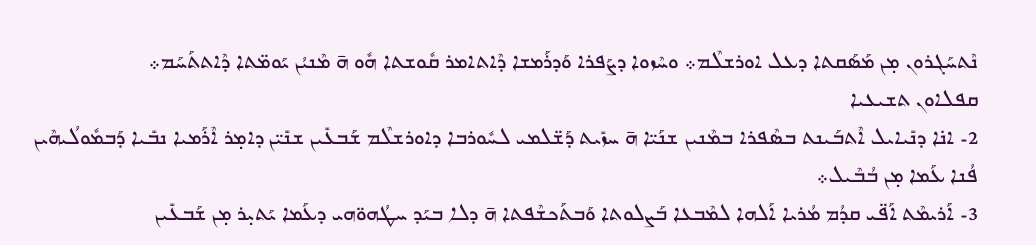ܢܶܬܚܰܓܪܘܢ ܡ̣ܢ ܡܰܣܰܩܬܐ ܕܥܠ ܐܘܪܫܠܶܡ܀ ܘܚܶܙܘܐ ܕܨܰܦܪܐ ܘܰܕܪܰܡܫܐ ܕܶܐܬܐܡܪ ܩܽܘܫܬܐ ܗܽܘ ܗ̄ ܡܶܢܝܳܢ ܝܰܘܡ̈ܬܐ ܕܶܐܬܬܰܚܰܡ܀
ܩܦܠܐܘܢ ܬܫܝܥܝܐ
2- ܐܢ̇ܐ ܕܢܺܝܐܝܠ ܐܶܬܒܰܝܢܬ ܒܣܶܦܪܐ ܒܡܶܢܝܢ ܫܢܰܝ̈ܐ ܗ̄ ܚܙܺܝܬ ܕܰܫ̈ܠܡܝ ܠܚܽܘܪܒܐ ܕܐܘܪܫܠܶܡ ܫܰܒܥܺܝܢ ܫܢܺܝ̈ܢ ܕܐܡ̣ܪ ܐܶܪܰܡܝܐ ܢܒܺܝܐ ܕܰܒܡܽܘܠܳܝܗܶܝܢ ܦܳܢܐ ܥܰܡܐ ܡ̣ܢ ܒܳܒܶܝܠ܀
3- ܐܰܪܝܡܶܬ ܐܰܦ̈ܝ ܩܕܳܡ ܡܳܪܝܐ ܐܰܠܗܐ ܠܡܶܒܥܐ ܒܰܨܠܘܬܐ ܘܰܒܬܰܟܫܶܦܬܐ ܗ̄ ܕܠܐ ܒܝܰܕ ܚܛܳܗܘ̈ܗܝ ܕܥܰܡܐ ܝܰܬܝ̣ܪ ܡ̣ܢ ܫܰܒܥܺܝܢ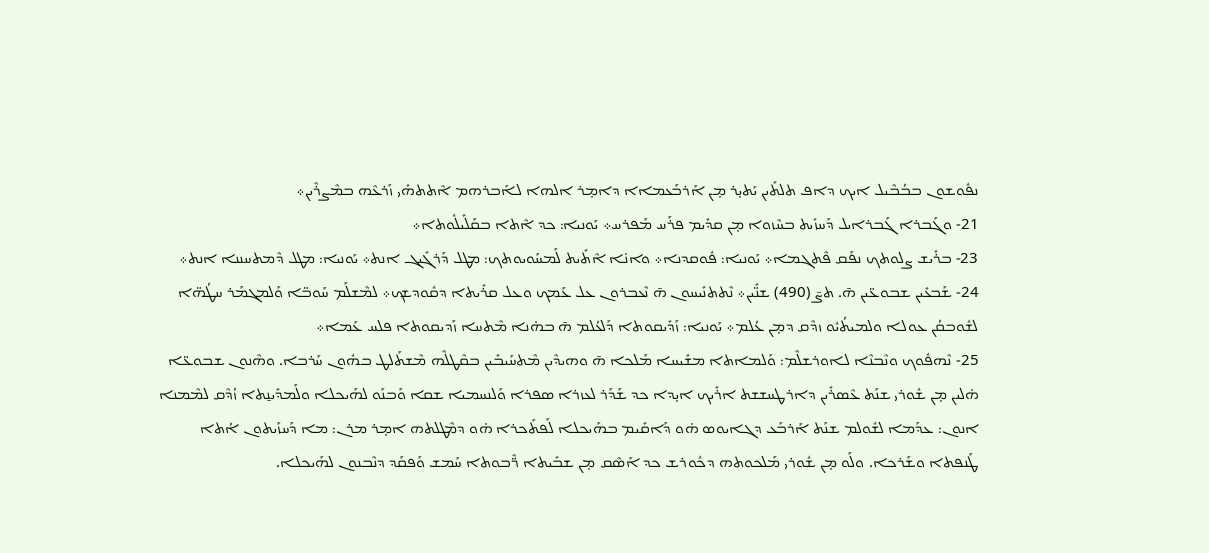ܢܦܽܘܫܘܢ ܒܒܳܒܶܝܠ ܐܝܟ ܕܐܦ ܬܠܬܺܝܢ ܝܰܬܝ̣ܪ ܡ̣ܢ ܐܰܪܒܰܥܡܐܐ ܕܐܡ̣ܪ ܐܠܗܐ ܠܐܰܒܪܗܡ ܐܶܬܬܗܺܝ ܙܰܪܥܶܗ ܒܡܶܨܪܶܝܢ܀
21- ܘܓܰܒܪܐ ܓܰܒܪܐܝܠ ܕܰܚܙܺܝܬ ܒܚܶܙܘܐ ܡ̣ܢ ܩܕܺܝܡ ܦܪܰܚ ܡܰܦܪܚ܀ ܝܰܘܢܝܐ: ܟܕ ܐܶܬܐ ܒܩܰܠܺܝܠܽܘܬܐ܀
23- ܒܪܺܝܫ ܨܠܘܬܟ ܢܦܰܩ ܦܶܬܓܡܐ܀ ܝܰܘܢܝܐ: ܦܽܘܩܕܢܐ܀ ܘܐܢ̇ܐ ܐܶܬܺܝܬ ܠܰܡܚܰܘܝܘܬܟ: ܡܛܠ ܕܰܪܓܺܝܓ ܐܢܬ܀ ܝܰܘܢܝܐ: ܡܛܠ ܕܶܡܬܚܢܢܐ ܐܢܬ܀
24- ܫܰܒܥܺܝܢ ܫܒܘܥ̈ܝܢ ܗ̄. ܬܨ̄ (490) ܫܢ̈ܺܝܢ܀ ܢܶܬܬܢܺܝܚܘܢ ܗ̄ ܢܶܥܒܪܘܢ ܥܠ ܥܰܡܟ ܘܥܠ ܩܪܺܝܬܐ ܕܩܽܘܕܫܟ܀ ܠܡܶܫܠܰܡ ܚܰܘܒ̈ܐ ܘܰܠܡܓܡܰܪ ܚܛܳܗ̈ܐ ܠܫܽܘܒܩܳܢ ܥܘܠܐ ܘܠܡܝܬܳܝܽܘ ܙܕܶܩ ܕܡ̣ܢ ܥܳܠܡ܀ ܝܰܘܢܝܐ: ܙܰܕܺܝܩܘܬܐ ܕܰܠܥܳܠܡ ܗ̄ ܒܗ̇ܢܐ ܡܶܬܚܐ ܙܰܕܝܩܘܬܐ ܦܠܚ ܥܰܡܐ܀
25- ܢܶܗܦܽܘܟ ܘܢܶܒܢܶܐ ܠܐܘܪܫܠܶܡ: ܘܰܠܡܐܬܐ ܡܫܺܝܚܐ ܡܰܠܟܐ ܗ̄ ܘܗܝܕܶܝܢ ܡܶܬܚܰܝܒܺܝܢ ܒܩܶܛܠܶܗ ܡܶܫܬܰܠܛ ܒܗܽܘܢ ܚܰܪܒܐ. ܘܗܶܢܘܢ ܫܒܘܥ̈ܐ ܗ̇ܠܝܢ ܡ̣ܢ ܫܽܘܪܝ ܫܢܰܬ ܥܶܣܪܺܝܢ ܕܐܪܛܚܫܫܬ ܐܪܺܝܟ ܐܝ̣ܕܐ ܟܕ ܫܰܕܰܪ ܠܥܙܪܐ ܣܦܪܐ ܘܰܠܢܚܡܝܐ ܫܩܐ ܘܰܒܢܰܘ ܠܗܰܝܟܠܐ ܘܠܰܡܕܺܝܢ̱ܬܐ ܙܳܕܶܩ ܠܡܶܡܢܐ ܐܢܘܢ: ܥܕܰܡܐ ܠܫܽܘܠܡ ܫܢܰܬ ܐܰܪܒܰܥ ܕܓܐܝܘܣ ܗ̇ܘ ܕܰܐܩܺܝܡ ܒܗܰܝܟܠܐ ܠܰܦܬܰܟܪܐ ܗ̇ܘ ܕܡܶܛܠܬܗ ܐܡ̣ܪ ܡܪܢ: ܡܐ ܕܰܚܙܰܝܬܘܢ ܐܳܬܐ ܛܰܢܦܬܐ ܘܫܰܪܟܐ. ܘܠܰܘ ܡ̣ܢ ܫܽܘܪܝ ܡܰܠܟܘܬܗ ܕܟܽܘܪܫ ܟܕ ܐܰܣܶܩ ܡ̣ܢ ܫܒܺܝܬܐ ܪ̈ܶܒܘܬܐ ܚܰܡܫ ܘܰܦܩܰܕ ܕܢܶܒܢܘܢ ܠܗܰܝܟܠܐ.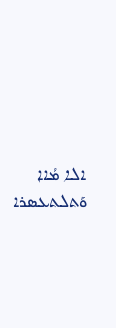ܐܠܐ ܡܳܐܐ ܘܰܬܠܬܥܣܪܐ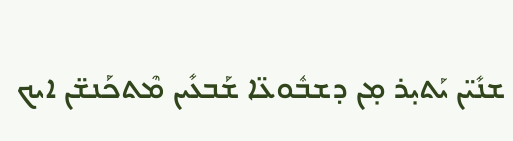ܫܢܺܝ̈ܢ ܝܰܬܝ̣ܪ ܡ̣ܢ ܕܫܒܽܘܥ̈ܐ ܫܰܒܥܺܝܢ ܡܶܬܟܰܢܫ̈ܢ ܐܝܟ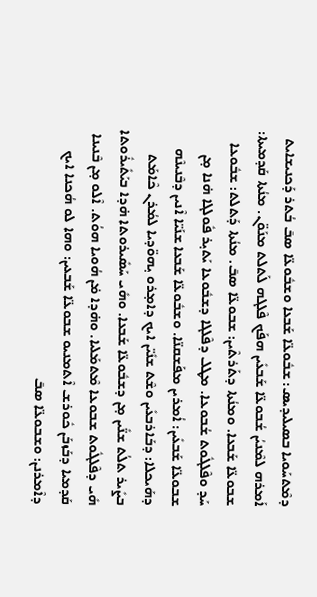ܕܡܶܬܚܰܘܝܐ ܒܣܝܠܝܕܝܣ: ܫܒܽܘܥ̈ܐ ܫܰܒܥܐ ܘܫܒܽܘܥ̈ܐ ܣܒ̄ ܒܳܬܪ ܕܰܟܢܝܫܐܝܬ ܐܰܡܪܗ ܠܡܶܢܝܳܢ ܫܳܒܘܥ̈ܐ ܫܰܒܥܺܝܢ ܗܦܰܟ ܦܶܠܓܗ ܠܰܬܠܬ ܡܢܰܘ̈ܢ. ܡܢܳܬܐ ܩܰܕܡܝܬܐ: ܫܒܘܥ̈ܐ ܫܰܒܥܐ. ܘܡܢܳܬܐ ܕܬܰܪܬܶܝܢ: ܫܒܘܥ̈ܐ ܣܒ̄. ܡܢܳܬܐ ܕܰܬܠܬ: ܫܒܽܘܥܐ ܚܰܕ ܘܦܶܠܓܽܘܬ ܫܳܒܘܥܐ. ܡܛܠ ܕܦܶܠܓܐ ܕܫܒܽܘܥܐ ܝܰܬܝ̣ܪ ܦܽܘܠܓܐ ܗ̇ܢܐ ܡ̣ܢ ܫܒܘܥ̈ܐ ܫܰܒܥܺܝܢ: ܐܳܡܪܝܢ ܡܦܰܫܩܢ̈ܐ. ܘܫܒܽܘܥ̈ܐ ܫܰܒܥܐ ܫܢܰܝ̈ܐ ܐܶܢܝܢ ܕܒܶܢܝܢܶܗ ܕܗܰܝܟܠܐ: ܕܒܰܐܪܒܥܺܝܢ ܘܫܶܬ ܫܢܺܝ̈ܢ ܐܝܟ ܕܐܡ̣ܪܘ ܝ̣ܗܘ̈ܕܝܐ ܠܡܳܪܢ ܟܶܐܡܰܬ ܒܨܺܝܪ ܬܠܳܬ ܫܢ̈ܺܝܢ ܡ̣ܢ ܕܫܒܽܘܥ̈ܐ ܫܰܒܥܐ. ܘܗܺܝ ܚܰܣܺܝܪܘܬܐ ܗ̇ܕܐ ܒܝܰܬܺܝܪܽܘܬܐ ܗܺܝ ܕܦܶܠܓܽܘܬ ܫܒܘܥܐ ܡܶܬܡܰܠܝܐ. ܘܗ̇ܕܐ ܡ̇ܢ ܗܳܘܝܐ ܗܘܳܬ. ܐܶܠܘ ܡ̣ܢ ܒܶܢܝܢܐ ܩܰܕܡܝܐ ܕܒܰܙܒܰܢ ܟܽܘܪܫ ܐܶܬܡܢܝܘ ܫܒܘܥ̈ܐ ܫܰܒܥܝܢ: ܘܗܐ ܠܘ ܗܳܟܢܐ ܐܝܟ ܕܐܶܡܪܢܢ: ܘܫܒܘܥ̈ܐ ܣܒ̄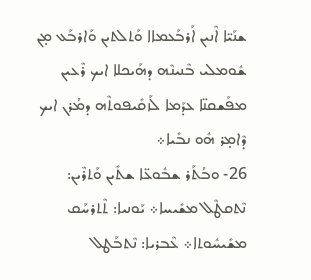ܫܢܰܝ̈ܐ ܐܶܢܝܢ ܐܰܪܒܰܥܡܐܐ ܘܰܬܠܬܝܢ ܘܰܐܪܒܰܥ ܡ̣ܢ ܫܽܘܡܠܝ ܒܶܢܝܢܶܗ ܕܗܰܝܟܠܐ ܐܝܟ ܪܶܥܝܢ ܡܦܰܫܩܢ̈ܐ ܥܕܰܡܐ ܠܰܙܩܺܝܦܘܬܶܗ ܕܡܳܪܢ ܐܝܟ ܕܶܐܡ̣ܪ ܗܽܘ ܢܒܺܝܐ܀
26- ܘܒܳܬܰܪ ܫܒܽܘܥ̈ܐ ܫܬܺܝܢ ܘܰܬܪܶܝܢ: ܢܶܬܩܛܶܠ ܡܫܺܝܚܐ܀ ܝܰܘܢܝܐ: ܬܶܬܪܚܰܩ ܡܫܺܝܚܽܘܬܐ܀ ܥܶܒܪܝܐ: ܢܶܬܒܰܛܠ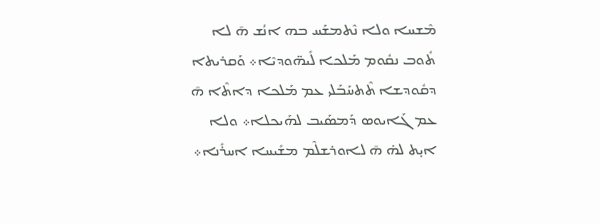ܡܶܫܚܐ ܘܠܐ ܢܶܬܡܫܰܚ ܒܗ ܐܢܳܫ ܗ̄ ܠܐ ܬܽܘܒ ܢܩܽܘܡ ܡܰܠܟܐ ܠܺܝܗ̈ܘܕܝܶܐ܀ ܘܰܩܪܝܬܐ ܕܩܽܘܕܫܐ ܬܶܬܚܰܒܰܠܝ ܥܡ ܡܰܠܟܐ ܕܐܬܶܐ ܗ̄ ܥܡ ܓܰܐܝܘܣ ܕܰܡܣܰܝܒ ܠܗܰܝܟܠܐ܀ ܘܠܐ ܐܝ̣ܬ ܠܗ̇ ܗ̄ ܠܐܘܪܫܠܶܡ ܡܫܺܝܚܐ ܐܚܪܺܢܐ܀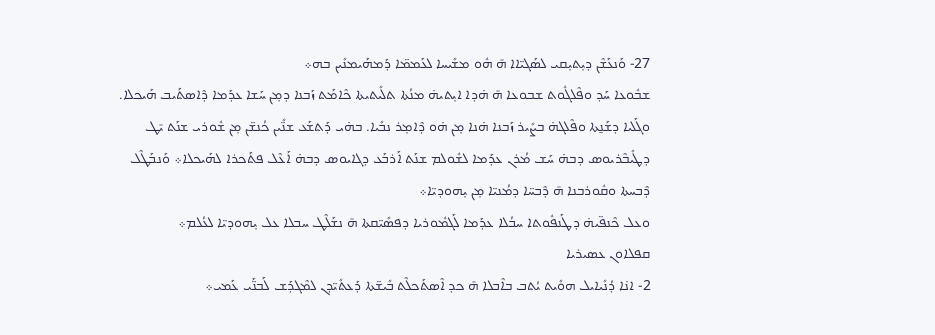27- ܘܰܢܥܰܫܶܢ ܕܝ̣ܬܝ̣ܩܝ ܠܣܰܓܝ̈ܐܐ ܗ̄ ܗܽܘ ܡܫܺܝܚܐ ܠܥܰܡܡ̈ܐ ܕܰܡܗܰܝܡܢܺܝܢ ܒܗ܀
ܫܒܽܘܥܐ ܚܰܕ ܘܦܶܠܓܽܘܬ ܫܒܘܥܐ ܗ̄ ܗ̇ܕܐ ܐܝ̣ܬܝܗ̇ ܡܢܳܬܐ ܬܠܺܝܬܝܬܐ ܟܶܐܡܰܬ ܙܰܒܢܐ ܕܡ̣ܢ ܚܰܫܐ ܥܕܰܡܐ ܕܶܐܣܬܰܝܒ ܗܰܝܟܠܐ. ܘܓܰܠܝܐ ܕܫܰܢ̱ܬܐ ܘܦܶܠܓܗ̇ ܒܨܺܝܪ ܙܰܒܢܐ ܗ̇ܢܐ ܡ̣ܢ ܗ̇ܘ ܕܶܐܡ̣ܪ ܢܒܺܝܐ. ܒܗ̇ܝ ܕܰܬܫܰܥ ܫܢ̈ܺܝܢ ܟܳܢܫ̈ܢ ܡ̣ܢ ܫܽܘܪܝ ܫܢܰܬ ܝ̄ܛ ܕܛܺܝܒܶܪܝܘܣ ܕܒܗ̇ ܚܰܫ ܡܳܪܢ ܥܕܰܡܐ ܠܫܽܘܠܡ ܫܢܰܬ ܐܰܪܒܰܥ ܕܓܐܝܘܣ ܕܒܗ̇ ܐܰܥܶܠ ܦܬܰܟܪܐ ܠܗܰܝܟܠܐ܀ ܘܰܢܒܰܛܶܠ ܕܶܒܚܬܐ ܘܩܽܘܪܒܢܐ ܗ̄ ܕܶܒܚ̈ܐ ܕܡܳܢܝ̈ܐ ܡ̣ܢ ܝ̣ܗܘܕܝ̈ܐ܀
ܘܥܠ ܟܶܢܦ̈ܝܗ̇ ܕܛܰܢܦܽܘܬܐ ܚܒܳܠܐ ܥܕܰܡܐ ܠܰܓܡܽܘܪܝܐ ܕܦܣܺܝ̈ܩܬܐ ܗ̄ ܢܫܰܠܶܛ ܚܒܠܐ ܥܠ ܝ̣ܗܘܕܝ̈ܐ ܠܥܳܠܡ܀
ܩܦܠܐܘܢ ܥܣܝܪܝܐ
2- ܐܢ̇ܐ ܕܳܢܺܝܐܝܠ ܗܘܺܝܬ ܝܳܬܒ ܒܐܶܒܠܐ ܗ̄ ܟܕ ܐܶܣܬܰܟܠܶܬ ܒܺܝܫ̈ܬܐ ܕܰܥܬܺܝ̈ܕܢ ܠܡܶܓܕܰܫ ܠܰܒܢ̈ܰܝ ܥܰܡܝ܀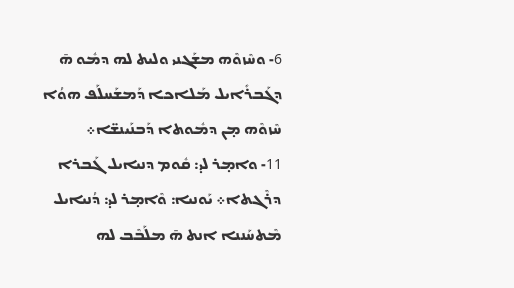6- ܘܚܶܙܘܶܗ ܡܫܰܓܢܝ ܘܠܝܬ ܠܗ ܕܡܽܘ ܗ̄ ܕܓܰܒܪܺܐܝܠ ܡܰܠܐܟܐ ܕܰܡܫܰܚܠܰܦ ܗܘܳܐ ܚܶܙܘܶܗ ܡ̣ܢ ܕܡܽܘܬܐ ܕܰܒܢܰܝܢܫ̈ܐ܀
11- ܘܐܡ̣ܪ ܠܝ̣: ܩܽܘܡ ܕܢܝܐܝܠ ܓܰܒܪܐ ܕܪܶܓܬܐ܀ ܝܰܘܢܝܐ: ܘܶܐܡ̣ܪ ܠܝ̣: ܕܳܢܝܐܝܠ ܡܶܬܚܰܢܢܐ ܐܢܬ ܗ̄ ܡܠܰܒܶܒ ܠܗ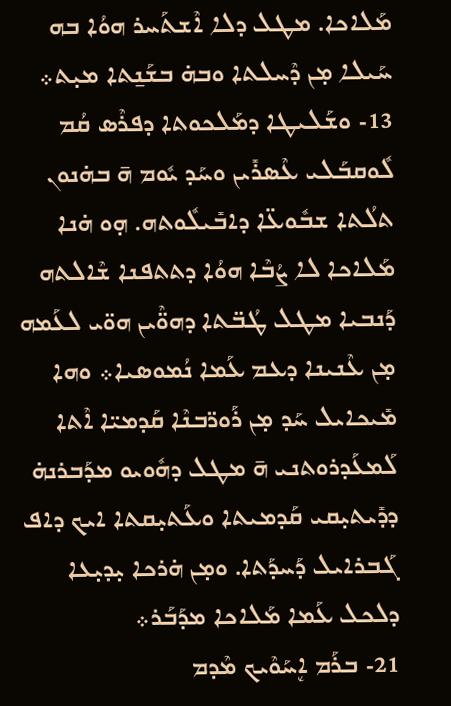ܡܰܠܐܟܐ. ܡܛܠ ܕܠܐ ܐܶܫܬܰܚܪ ܗܘܳܐ ܒܗ ܚܰܝܠܐ ܡ̣ܢ ܕܶܚܠܬܐ ܘܒܗ̇ ܒܫܰܢ̱ܬܐ ܡܝ̣ܬ܀
13- ܘܫܰܠܝܛܐ ܕܡܰܠܟܘܬܐ ܕܦܪܶܣ ܩܳܡ ܠܽܘܩܒܰܠܝ ܥܶܣܪܺܝܢ ܘܚܰܕ ܝܽܘܡ ܗ̄ ܒܗ̇ܢܘܢ ܬܠܳܬܐ ܫܒܽܘܥ̈ܐ ܕܐܒܺܝܠܽܘܬܗ. ܗ̣ܘ ܗ̇ܢܐ ܡܰܠܐܟܐ ܠܐ ܨܳܒܶܐ ܗܘܳܐ ܕܬܬܦܢܐ ܫܶܐܠܬܗ ܕܰܢܒܝܐ ܡܛܠ ܛܳܒ̈ܬܐ ܕܗܘ̈ܶܝܢ ܗܘ̈ܝ ܠܥܰܡܗ ܡ̣ܢ ܥܶܢܝܢܐ ܕܥܡ ܥܰܡܐ ܢܳܡܘܣܝܐ܀ ܘܗܐ ܡܺܝܟܐܝܠ ܚܰܕ ܡ̣ܢ ܪܰܘܪ̈ܒܢܶܐ ܩܰܕܡܝ̈ܐ ܐܶܬܐ ܠܰܡܥܰܕܪܘܬܢܝ ܗ̄ ܡܛܠ ܕܗܽܘܝܘ ܡܕܰܒܪܢܗ̇ ܕܕܺܝܬܝ̣ܩܝ ܩܰܕܡܝܬܐ ܘܥܰܬܝ̣ܩܬܐ ܐܝܟ ܕܐܦ ܓܰܒܪܐܝܠ ܕܰܚܕܰܬܐ. ܘܡ̣ܢ ܗ̇ܪܟܐ ܝ̣ܕܝ̣ܥܐ ܕܠܟܠ ܥܰܡܐ ܡܰܠܐܟܐ ܡܕܰܒܰܪ܀
21- ܒܪܰܡ ܐܷܚܰܘܶܝܟ ܡܶܕܡ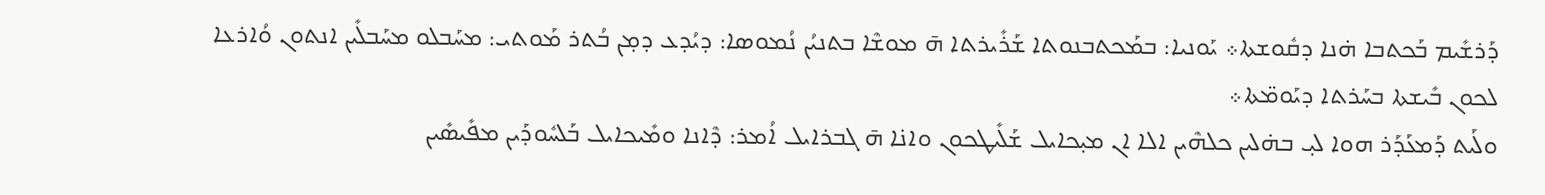ܕܰܪܫܺܝܡ ܒܰܟܬܒܐ ܗ̇ܢܐ ܕܩܽܘܫܬܐ܀ ܝܰܘܢܝܐ: ܒܡܰܟܬܒܢܘܬܐ ܫܰܪܺܝܪܬܐ ܗ̄ ܡܘܫܶܐ ܒܬܢܝܳܢ ܢܳܡܘܣܐ: ܕܝܳܕܥ ܕܡ̣ܢ ܒܳܬܪ ܡܰܘܬܝ: ܡܚܰܒܠܘ ܡܚܰܒܠܺܝܢ ܐܢܬܘܢ ܘܳܐܪܥܐ ܠܟܘܢ ܒܺܝܫܬܐ ܒܚܰܪܬܐ ܕܝܰܘܡ̈ܬܐ܀
ܘܠܰܝܬ ܕܰܡܥܰܕܰܪ ܗܘܐ ܠܝ̣ ܒܗ̇ܠܝܢ ܟܠܗܶܝܢ ܐܠܐ ܐܢ ܡܝ̣ܟܐܝܠ ܫܰܠܺܝܛܟܘܢ ܘܐܢ̇ܐ ܗ̄ ܓܒܪܐܝܠ ܐܳܡܪ: ܕܶܐܢܐ ܘܡܺܝܟܐܝܠ ܒܰܠܚܽܘܕܰܝܢ ܡܦܺܝܣܺܝܢ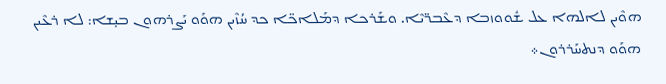ܗܘܶܝܢ ܠܐܠܗܐ ܥܠ ܫܽܘܘܙܒܐ ܕܥܶܒܪ̈ܝܶܐ. ܘܫܰܪܟܐ ܕܡܰܠܐܟ̈ܐ ܟܕ ܚܳܙܶܝܢ ܗܘܰܘ ܝܰܨܪܗܘܢ ܒܝ̣ܫܐ: ܠܐ ܪܥܶܝܢ ܗܘܰܘ ܕܢܬܚܰܪܪܘܢ܀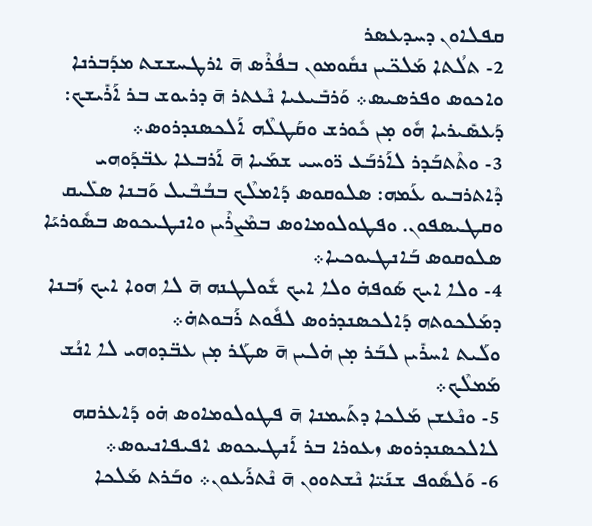ܩܦܠܐܘܢ ܕܚܕܥܣܪ
2- ܬܠܳܬܐ ܡܰܠܟ̈ܝܢ ܢܩܽܘܡܘܢ ܒܦܳܪܶܣ ܗ̄ ܐܪܛܚܫܫܬ ܡܕܰܒܪܢܐ ܘܐܟܘܣ ܘܦܪܣܝܣ܀ ܘܰܪܒܺܝܥܝܐ ܢܶܥܬܪ ܗ̄ ܕܪܝܘܫ ܒܪ ܐܰܪܺܝܫܟ: ܕܰܥܣܺܝܪܝܐ ܗܽܘ ܡ̣ܢ ܟܽܘܪܫ ܘܩܰܛܠܶܗ ܐܰܠܟܣܢܕܪܘܣ܀
3- ܘܬܶܬܒܰܕܪ ܠܐܰܪܒܰܥ ܪ̈ܘܚܝ ܫܡܰܝܐ ܗ̄ ܐܰܪܒܥܐ ܥܒ̈ܕܰܘܗܝ ܕܶܐܬܪܒܝܘ ܥܰܡܗ: ܣܠܘܩܘܣ ܕܰܐܡܠܶܟ ܒܒܳܒܶܝܠ ܘܰܒܢܐ ܣܠܺܝܩ ܘܩܛܝܣܦܘܢ. ܘܦܛܘܠܘܡܐܘܣ ܒܡܶܨܪܶܝܢ ܘܐܢܛܝܟܘܣ ܒܣܽܘܪܝܰܐ ܣܠܘܩܘܣ ܒܰܐܢܛܝܘܟܝܐ܀
4- ܘܠܐ ܐܝܟ ܣܰܘܦܗ̇ ܘܠܐ ܐܝܟ ܫܽܘܠܛܢܗ ܗ̄ ܠܐ ܗܘܐ ܐܝܟ ܙܰܒܢܐ ܕܡܰܠܟܘܬܗ ܕܰܐܠܟܣܢܕܪܘܣ ܠܦܽܘܬ ܪܰܒܘܬܗ̇܀
ܘܠܰܝܬ ܐܚܪܺܝܢ ܠܒܰܪ ܡ̣ܢ ܗ̇ܠܝܢ ܗ̄ ܣܛܰܪ ܡ̣ܢ ܥܒ̈ܕܘܗܝ ܠܐ ܐܢܳܫ ܡܰܡܠܶܟ܀
5- ܘܢܶܥܫܢ ܡܰܠܟܐ ܕܬܰܝܡܢܐ ܗ̄ ܦܛܘܠܘܡܐܘܣ ܗ̇ܘ ܕܰܐܥܪܩܗ ܠܐܠܟܣܢܕܪܘܣ ܙܥܘܪܐ ܒܪ ܐܰܢܛܝܟܘܣ ܐܦܝܦܐܢܝܘܣ܀
6- ܘܰܠܣܽܘܦ ܫܢܰܝ̈ܐ ܢܶܫܬܘܘܢ ܗ̄ ܢܶܬܪܰܥܘܢ܀ ܘܒܰܪܬ ܡܰܠܟܐ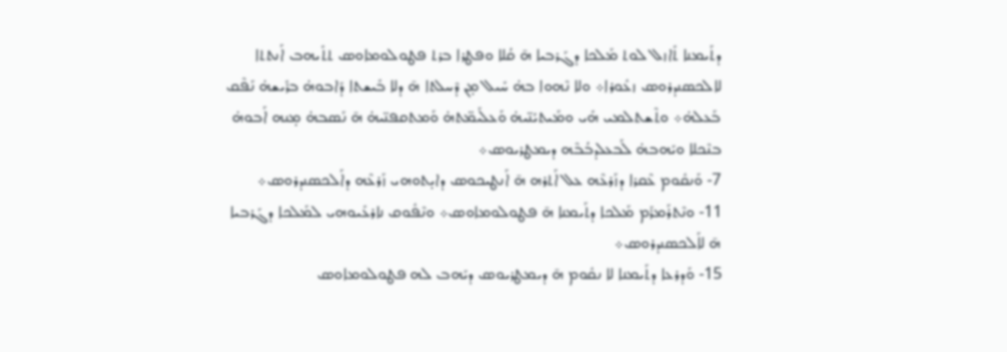ܕܬܰܝܡܢܐ ܬܺܐܙܠ ܠܘܬ ܡܰܠܟܐ ܕܓܰܪܒܝܐ ܗ̄ ܩܳܠܐ ܘܦܛܪܐ ܒܪܬ ܦܛܘܠܘܡܐܘܣ ܬܬܺܝܗܒ ܐܰܢܬܬܐ ܠܐܠܟܣܢܕܪܘܣ ܙܥܽܘܪܐ܀ ܘܠܐ ܢܶܗܘܐ ܒܗ̇ ܚܺܝܠ ܡ̣ܢ ܕܶܚܠܬܐ ܗ̄ ܕܠܐ ܒܺܝܫܬܐ ܕܰܐܒܘܗ̇ ܒܪܺܝܫܗ̇ ܢܰܦܶܩ ܒܰܥܠܗ̇܀ ܘܬܶܫܬܠܡܝ ܗܺܝ ܘܡܰܝܬܝܳܢ̈ܝܗ̇ ܘܰܥܠܰܝܡ̈ܬܗ̇ ܘܰܡܬܩܦܢ̈ܝܗ̇ ܗ̄ ܢܰܣܒܗ̇ ܡ̣ܢܗ ܐܰܒܘܗ̇ ܒܢܶܟܠܐ ܘܝܰܗܒܗ̇ ܠܰܒܥܠܕܒܳܒܶܗ ܕܝܡܛܪܝܘܣ܀
7- ܘܰܢܩܽܘܡ ܥܶܩܪܐ ܕܙܰܪܥܶܗ ܥܠ ܐܰܬܪܗ ܗ̄ ܐܰܢܛܝܟܘܣ ܕܐܝ̣ܬܘܗܝ ܙܰܪܥܶܗ ܕܐܰܠܟܣܢܕܪܘܣ܀
11- ܘܢܶܬܪܰܡܪܰܡ ܡܰܠܟܐ ܕܬܰܝܡܢܐ ܗ̄ ܦܛܘܠܘܡܐܘܣ܀ ܘܢܶܦܽܘܩ ܢܐܪܥܺܝܘܗܝ ܠܡܰܠܟܐ ܕܓܰܪܒܝܐ ܗ̄ ܠܐܰܠܟܣܢܕܪܘܣ܀
15- ܘܰܕܪܥܐ ܕܬܰܝܡܢܐ ܠܐ ܢܩܽܘܡ ܗ̄ ܕܝܡܛܪܝܘܣ ܕܝܰܗܒ ܠܗ ܦܛܘܠܘܡܐܘܣ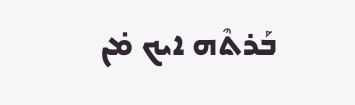ܒܰܪܬܶܗ ܐܝܟ ܡ̇ܢ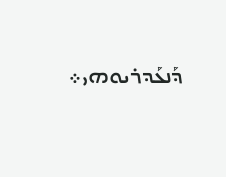ܕܰܢܥܰܕܪܝܘܗܝ܀